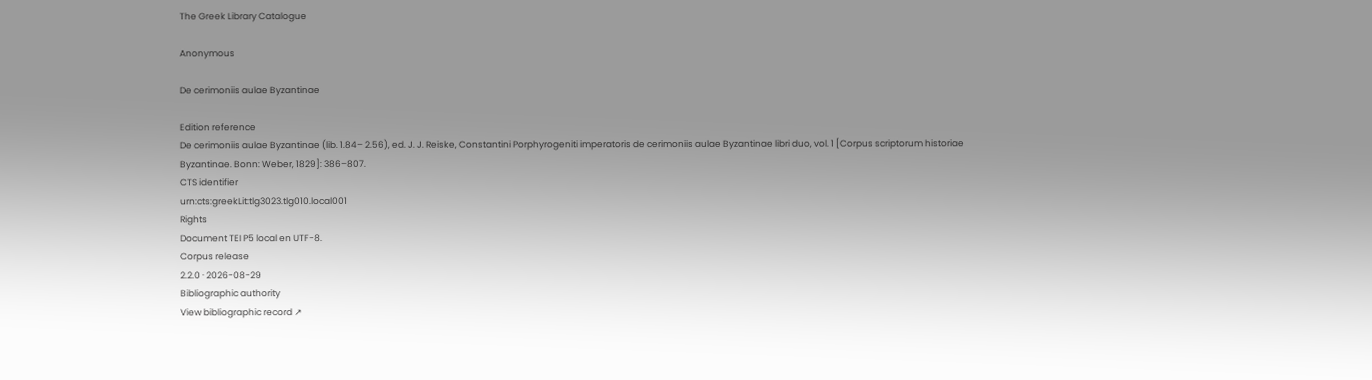The Greek Library Catalogue

Anonymous

De cerimoniis aulae Byzantinae

Edition reference
De cerimoniis aulae Byzantinae (lib. 1.84– 2.56), ed. J. J. Reiske, Constantini Porphyrogeniti imperatoris de cerimoniis aulae Byzantinae libri duo, vol. 1 [Corpus scriptorum historiae Byzantinae. Bonn: Weber, 1829]: 386–807.
CTS identifier
urn:cts:greekLit:tlg3023.tlg010.local001
Rights
Document TEI P5 local en UTF-8.
Corpus release
2.2.0 · 2026-08-29
Bibliographic authority
View bibliographic record ↗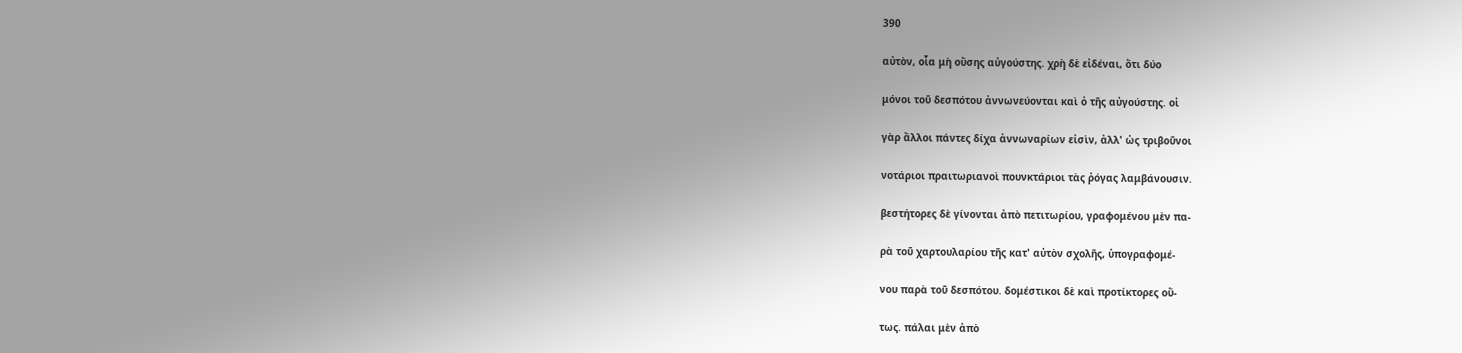390

αὐτὸν, οἷα μὴ οὔσης αὐγούστης. χρὴ δὲ εἰδέναι, ὅτι δύο

μόνοι τοῦ δεσπότου ἀννωνεύονται καὶ ὁ τῆς αὐγούστης. οἱ

γὰρ ἄλλοι πάντες δίχα ἀννωναρίων εἰσὶν, ἀλλ' ὡς τριβοῦνοι

νοτάριοι πραιτωριανοὶ πουνκτάριοι τὰς ῥόγας λαμβάνουσιν.

βεστήτορες δὲ γίνονται ἀπὸ πετιτωρίου, γραφομένου μὲν πα-

ρὰ τοῦ χαρτουλαρίου τῆς κατ' αὐτὸν σχολῆς, ὑπογραφομέ-

νου παρὰ τοῦ δεσπότου. δομέστικοι δὲ καὶ προτίκτορες οὕ-

τως. πάλαι μὲν ἀπὸ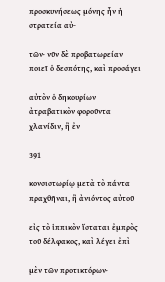προσκυνήσεως μόνης ἦν ἡ στρατεία αὐ-

τῶν· νῦν δὲ προβατωρείαν ποιεῖ ὁ δεσπότης, καὶ προσάγει

αὐτὸν ὁ δηκουρίων ἀτραβατικὸν φοροῦντα χλανίδιν, ἢ ἐν

391

κονσιστωρίῳ μετὰ τὸ πάντα πραχθῆναι, ἢ ἀνιόντος αὐτοῦ

εἰς τὸ ἱππικὸν ἵσταται ἐμπρὸς τοῦ δέλφακος, καὶ λέγει ἐπὶ

μὲν τῶν προτικτόρων·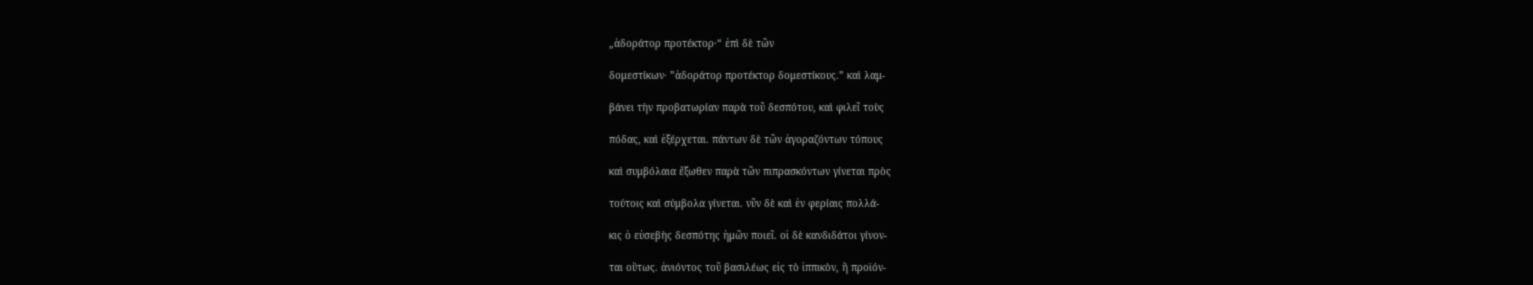„ἀδοράτορ προτέκτορ·“ ἐπὶ δὲ τῶν

δομεστίκων· ”ἀδοράτορ προτέκτορ δομεστίκους.” καὶ λαμ-

βάνει τὴν προβατωρίαν παρὰ τοῦ δεσπότου, καὶ φιλεῖ τοὺς

πόδας, καὶ ἐξέρχεται. πάντων δὲ τῶν ἀγοραζόντων τόπους

καὶ συμβόλαια ἔξωθεν παρὰ τῶν πιπρασκόντων γίνεται πρὸς

τούτοις καὶ σύμβολα γίνεται. νῦν δὲ καὶ ἐν φερίαις πολλά-

κις ὁ εὐσεβὴς δεσπότης ἡμῶν ποιεῖ. οἱ δὲ κανδιδάτοι γίνον-

ται οὕτως. ἀνιόντος τοῦ βασιλέως εἰς τὸ ἱππικὸν, ἢ προϊόν-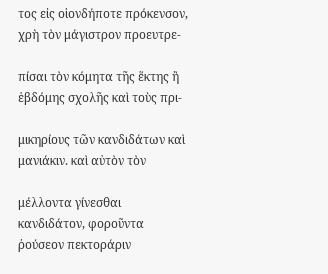τος εἰς οἱονδήποτε πρόκενσον, χρὴ τὸν μάγιστρον προευτρε-

πίσαι τὸν κόμητα τῆς ἕκτης ἢ ἑβδόμης σχολῆς καὶ τοὺς πρι-

μικηρίους τῶν κανδιδάτων καὶ μανιάκιν. καὶ αὐτὸν τὸν

μέλλοντα γίνεσθαι κανδιδάτον, φοροῦντα ῥούσεον πεκτοράριν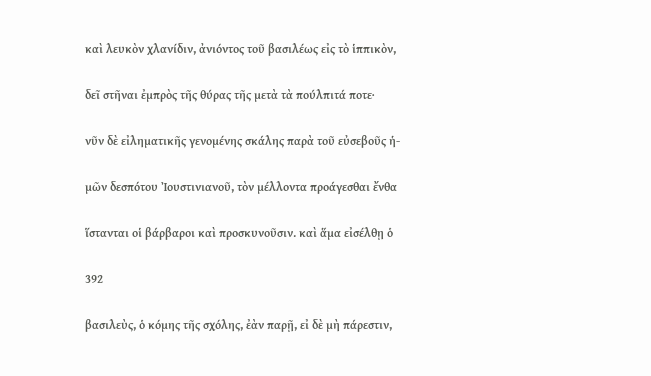καὶ λευκὸν χλανίδιν, ἀνιόντος τοῦ βασιλέως εἰς τὸ ἱππικὸν,

δεῖ στῆναι ἐμπρὸς τῆς θύρας τῆς μετὰ τὰ πούλπιτά ποτε·

νῦν δὲ εἰληματικῆς γενομένης σκάλης παρὰ τοῦ εὐσεβοῦς ἡ-

μῶν δεσπότου Ἰουστινιανοῦ, τὸν μέλλοντα προάγεσθαι ἔνθα

ἵστανται οἱ βάρβαροι καὶ προσκυνοῦσιν. καὶ ἅμα εἰσέλθῃ ὁ

392

βασιλεὺς, ὁ κόμης τῆς σχόλης, ἐὰν παρῇ, εἰ δὲ μὴ πάρεστιν,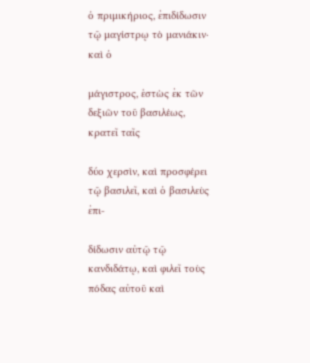ὁ πριμικήριος, ἐπιδίδωσιν τῷ μαγίστρῳ τὸ μανιάκιν· καὶ ὁ

μάγιστρος, ἑστὼς ἐκ τῶν δεξιῶν τοῦ βασιλέως, κρατεῖ ταῖς

δύο χερσὶν, καὶ προσφέρει τῷ βασιλεῖ, καὶ ὁ βασιλεὺς ἐπι-

δίδωσιν αὐτῷ τῷ κανδιδάτῳ, καὶ φιλεῖ τοὺς πόδας αὐτοῦ καὶ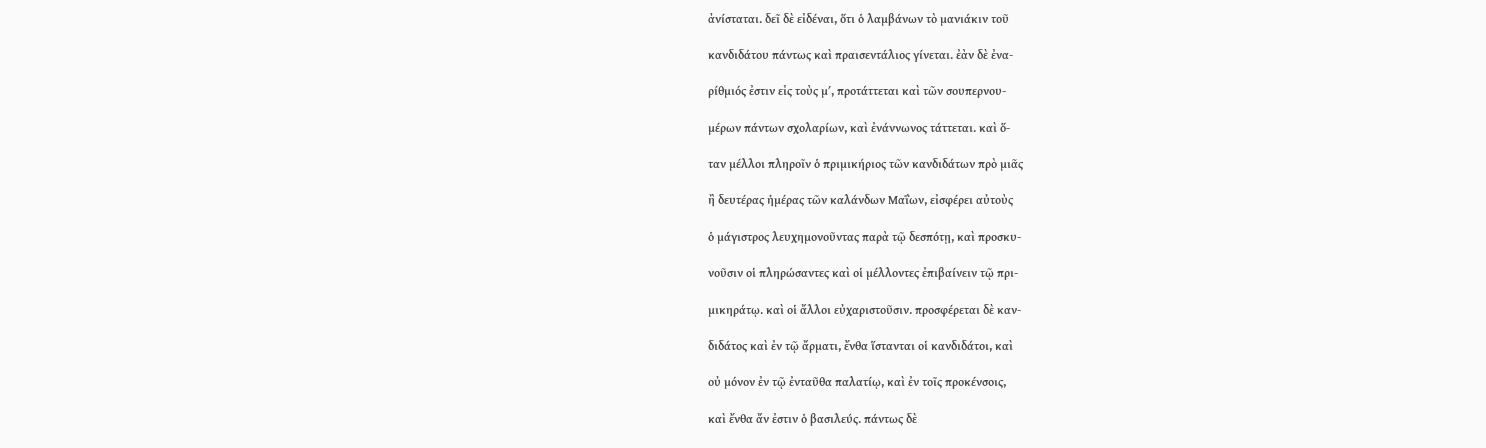ἀνίσταται. δεῖ δὲ εἰδέναι, ὅτι ὁ λαμβάνων τὸ μανιάκιν τοῦ

κανδιδάτου πάντως καὶ πραισεντάλιος γίνεται. ἐὰν δὲ ἐνα-

ρίθμιός ἐστιν εἰς τοὺς μʹ, προτάττεται καὶ τῶν σουπερνου-

μέρων πάντων σχολαρίων, καὶ ἐνάννωνος τάττεται. καὶ ὅ-

ταν μέλλοι πληροῖν ὁ πριμικήριος τῶν κανδιδάτων πρὸ μιᾶς

ἢ δευτέρας ἡμέρας τῶν καλάνδων Μαΐων, εἰσφέρει αὐτοὺς

ὁ μάγιστρος λευχημονοῦντας παρὰ τῷ δεσπότῃ, καὶ προσκυ-

νοῦσιν οἱ πληρώσαντες καὶ οἱ μέλλοντες ἐπιβαίνειν τῷ πρι-

μικηράτῳ. καὶ οἱ ἄλλοι εὐχαριστοῦσιν. προσφέρεται δὲ καν-

διδάτος καὶ ἐν τῷ ἄρματι, ἔνθα ἵστανται οἱ κανδιδάτοι, καὶ

οὐ μόνον ἐν τῷ ἐνταῦθα παλατίῳ, καὶ ἐν τοῖς προκένσοις,

καὶ ἔνθα ἄν ἐστιν ὁ βασιλεύς. πάντως δὲ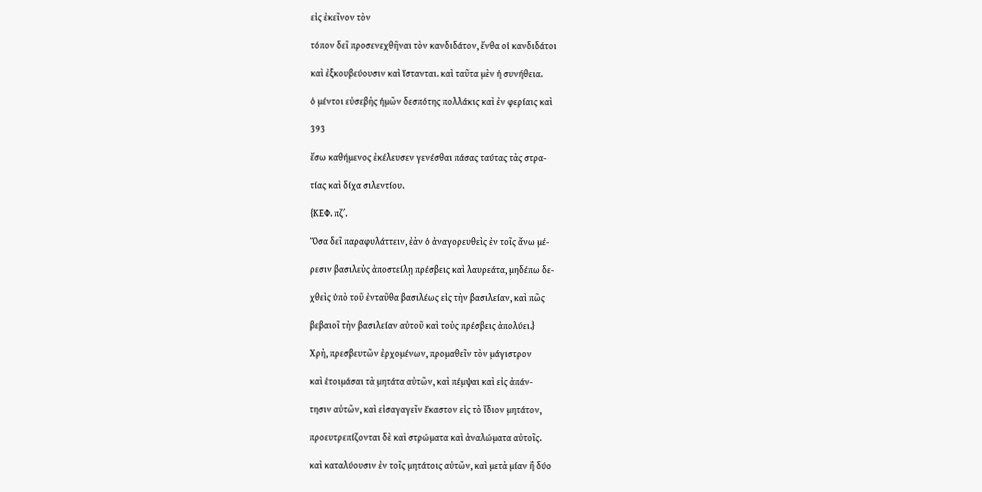εἰς ἐκεῖνον τὸν

τόπον δεῖ προσενεχθῆναι τὸν κανδιδάτον, ἔνθα οἱ κανδιδάτοι

καὶ ἐξκουβεύουσιν καὶ ἵστανται. καὶ ταῦτα μὲν ἡ συνήθεια.

ὁ μέντοι εὐσεβὴς ἡμῶν δεσπότης πολλάκις καὶ ἐν φερίαις καὶ

393

ἔσω καθήμενος ἐκέλευσεν γενέσθαι πάσας ταύτας τὰς στρα-

τίας καὶ δίχα σιλεντίου.

{ΚΕΦ. πζʹ.

Ὅσα δεῖ παραφυλάττειν, ἐὰν ὁ ἀναγορευθεὶς ἐν τοῖς ἄνω μέ-

ρεσιν βασιλεὺς ἀποστείλῃ πρέσβεις καὶ λαυρεάτα, μηδέπω δε-

χθεὶς ὑπὸ τοῦ ἐνταῦθα βασιλέως εἰς τὴν βασιλείαν, καὶ πῶς

βεβαιοῖ τὴν βασιλείαν αὐτοῦ καὶ τοὺς πρέσβεις ἀπολύει.}

Χρὴ, πρεσβευτῶν ἐρχομένων, προμαθεῖν τὸν μάγιστρον

καὶ ἑτοιμάσαι τὰ μητάτα αὐτῶν, καὶ πέμψαι καὶ εἰς ἀπάν-

τησιν αὐτῶν, καὶ εἰσαγαγεῖν ἕκαστον εἰς τὸ ἴδιον μητάτον,

προευτρεπίζονται δὲ καὶ στρώματα καὶ ἀναλώματα αὐτοῖς.

καὶ καταλύουσιν ἐν τοῖς μητάτοις αὐτῶν, καὶ μετὰ μίαν ἢ δύο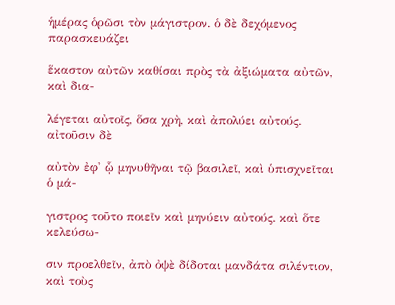ἡμέρας ὁρῶσι τὸν μάγιστρον. ὁ δὲ δεχόμενος παρασκευάζει

ἕκαστον αὐτῶν καθίσαι πρὸς τὰ ἀξιώματα αὐτῶν, καὶ δια-

λέγεται αὐτοῖς, ὅσα χρὴ, καὶ ἀπολύει αὐτούς. αἰτοῦσιν δὲ

αὐτὸν ἐφ' ᾧ μηνυθῆναι τῷ βασιλεῖ, καὶ ὑπισχνεῖται ὁ μά-

γιστρος τοῦτο ποιεῖν καὶ μηνύειν αὐτούς. καὶ ὅτε κελεύσω-

σιν προελθεῖν, ἀπὸ ὀψὲ δίδοται μανδάτα σιλέντιον, καὶ τοὺς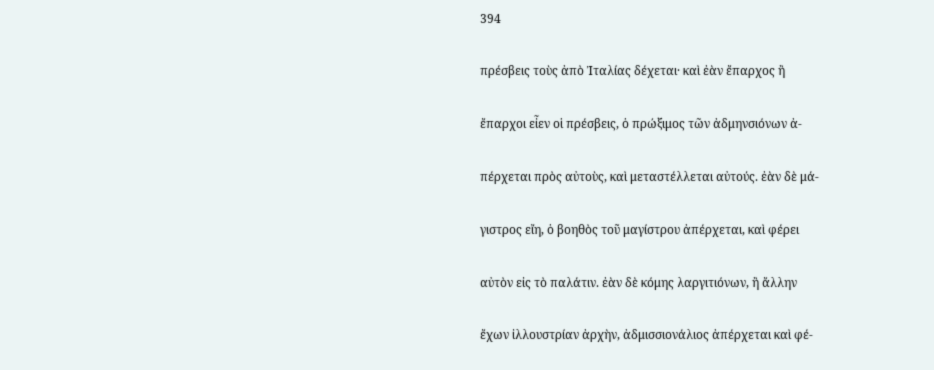394

πρέσβεις τοὺς ἀπὸ Ἰταλίας δέχεται· καὶ ἐὰν ἔπαρχος ἢ

ἔπαρχοι εἶεν οἱ πρέσβεις, ὁ πρώξιμος τῶν ἀδμηνσιόνων ἀ-

πέρχεται πρὸς αὐτοὺς, καὶ μεταστέλλεται αὐτούς. ἐὰν δὲ μά-

γιστρος εἴη, ὁ βοηθὸς τοῦ μαγίστρου ἀπέρχεται, καὶ φέρει

αὐτὸν εἰς τὸ παλάτιν. ἐὰν δὲ κόμης λαργιτιόνων, ἢ ἄλλην

ἔχων ἰλλουστρίαν ἀρχὴν, ἀδμισσιονάλιος ἀπέρχεται καὶ φέ-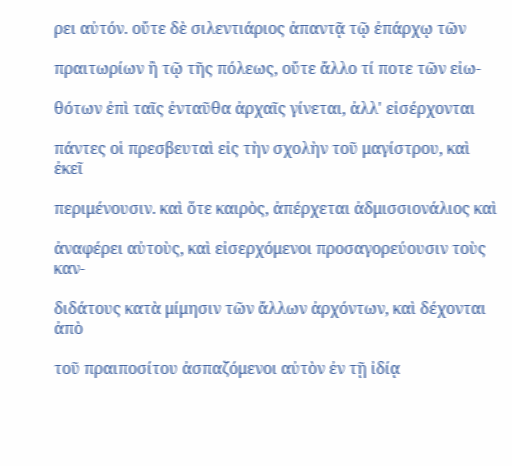ρει αὐτόν. οὔτε δὲ σιλεντιάριος ἀπαντᾷ τῷ ἐπάρχῳ τῶν

πραιτωρίων ἢ τῷ τῆς πόλεως, οὔτε ἄλλο τί ποτε τῶν εἰω-

θότων ἐπὶ ταῖς ἐνταῦθα ἀρχαῖς γίνεται, ἀλλ' εἰσέρχονται

πάντες οἱ πρεσβευταὶ εἰς τὴν σχολὴν τοῦ μαγίστρου, καὶ ἐκεῖ

περιμένουσιν. καὶ ὅτε καιρὸς, ἀπέρχεται ἀδμισσιονάλιος καὶ

ἀναφέρει αὐτοὺς, καὶ εἰσερχόμενοι προσαγορεύουσιν τοὺς καν-

διδάτους κατὰ μίμησιν τῶν ἄλλων ἀρχόντων, καὶ δέχονται ἀπὸ

τοῦ πραιποσίτου ἀσπαζόμενοι αὐτὸν ἐν τῇ ἰδίᾳ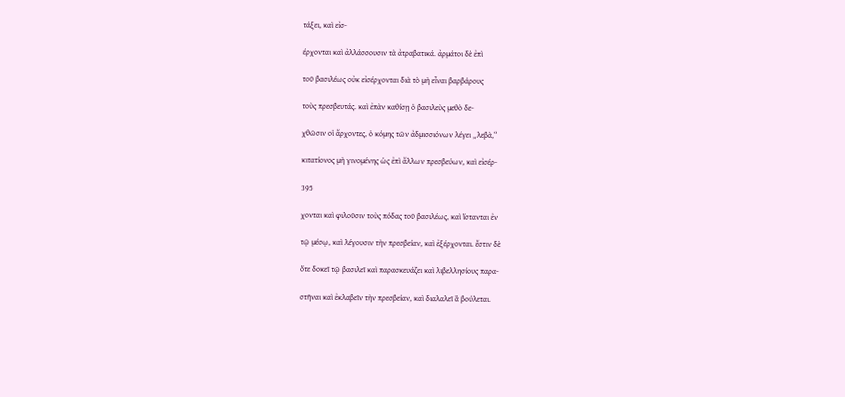τάξει, καὶ εἰσ-

έρχονται καὶ ἀλλάσσουσιν τὰ ἀτραβατικά. ἀρμάτοι δὲ ἐπὶ

τοῦ βασιλέως οὐκ εἰσέρχονται διὰ τὸ μὴ εἶναι βαρβάρους

τοὺς πρεσβευτάς. καὶ ἐπὰν καθίσῃ ὁ βασιλεὺς μεθὸ δε-

χθῶσιν οἱ ἄρχοντες, ὁ κόμης τῶν ἀδμισσιόνων λέγει „λεβὰ,“

κιτατίονος μὴ γινομένης ὡς ἐπὶ ἄλλων πρεσβεύων, καὶ εἰσέρ-

395

χονται καὶ φιλοῦσιν τοὺς πόδας τοῦ βασιλέως, καὶ ἵστανται ἐν

τῷ μέσῳ, καὶ λέγουσιν τὴν πρεσβείαν, καὶ ἐξέρχονται. ἔστιν δὲ

ὅτε δοκεῖ τῷ βασιλεῖ καὶ παρασκευάζει καὶ λιβελλησίους παρα-

στῆναι καὶ ἐκλαβεῖν τὴν πρεσβείαν, καὶ διαλαλεῖ ἃ βούλεται.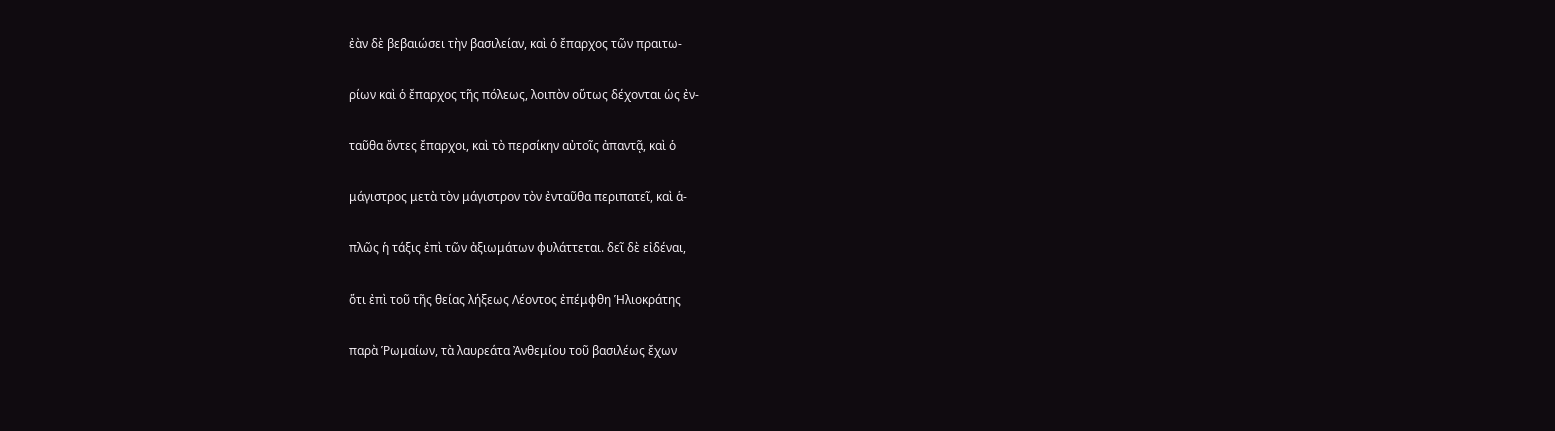ἐὰν δὲ βεβαιώσει τὴν βασιλείαν, καὶ ὁ ἔπαρχος τῶν πραιτω-

ρίων καὶ ὁ ἔπαρχος τῆς πόλεως, λοιπὸν οὕτως δέχονται ὡς ἐν-

ταῦθα ὄντες ἔπαρχοι, καὶ τὸ περσίκην αὐτοῖς ἀπαντᾷ, καὶ ὁ

μάγιστρος μετὰ τὸν μάγιστρον τὸν ἐνταῦθα περιπατεῖ, καὶ ἁ-

πλῶς ἡ τάξις ἐπὶ τῶν ἀξιωμάτων φυλάττεται. δεῖ δὲ εἰδέναι,

ὅτι ἐπὶ τοῦ τῆς θείας λήξεως Λέοντος ἐπέμφθη Ἡλιοκράτης

παρὰ Ῥωμαίων, τὰ λαυρεάτα Ἀνθεμίου τοῦ βασιλέως ἔχων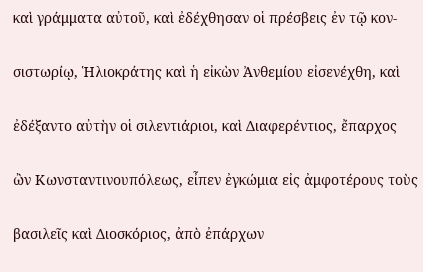καὶ γράμματα αὐτοῦ, καὶ ἐδέχθησαν οἱ πρέσβεις ἐν τῷ κον-

σιστωρίῳ, Ἡλιοκράτης καὶ ἡ εἰκὼν Ἀνθεμίου εἰσενέχθη, καὶ

ἐδέξαντο αὐτὴν οἱ σιλεντιάριοι, καὶ Διαφερέντιος, ἔπαρχος

ὢν Κωνσταντινουπόλεως, εἶπεν ἐγκώμια εἰς ἀμφοτέρους τοὺς

βασιλεῖς καὶ Διοσκόριος, ἀπὸ ἐπάρχων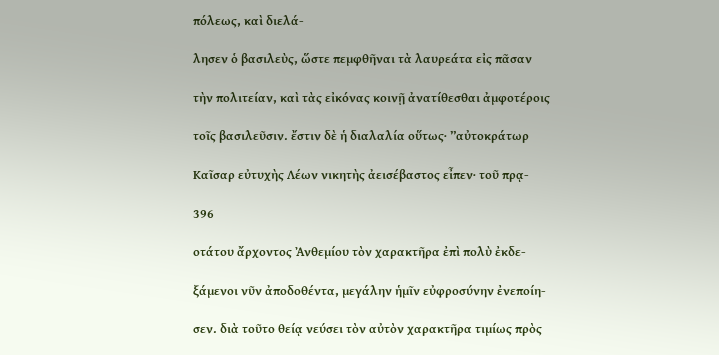πόλεως, καὶ διελά-

λησεν ὁ βασιλεὺς, ὥστε πεμφθῆναι τὰ λαυρεάτα εἰς πᾶσαν

τὴν πολιτείαν, καὶ τὰς εἰκόνας κοινῇ ἀνατίθεσθαι ἀμφοτέροις

τοῖς βασιλεῦσιν. ἔστιν δὲ ἡ διαλαλία οὕτως· ”αὐτοκράτωρ

Καῖσαρ εὐτυχὴς Λέων νικητὴς ἀεισέβαστος εἶπεν· τοῦ πρᾳ-

396

οτάτου ἄρχοντος Ἀνθεμίου τὸν χαρακτῆρα ἐπὶ πολὺ ἐκδε-

ξάμενοι νῦν ἀποδοθέντα, μεγάλην ἡμῖν εὐφροσύνην ἐνεποίη-

σεν. διὰ τοῦτο θείᾳ νεύσει τὸν αὐτὸν χαρακτῆρα τιμίως πρὸς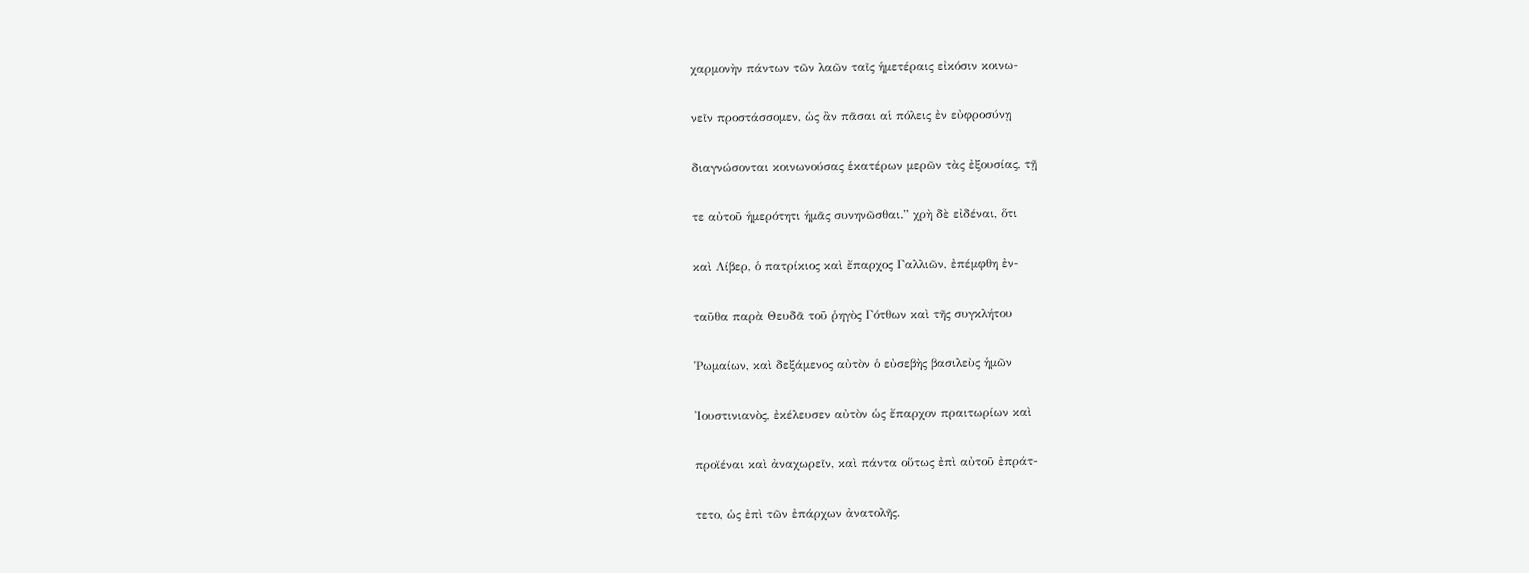χαρμονὴν πάντων τῶν λαῶν ταῖς ἡμετέραις εἰκόσιν κοινω-

νεῖν προστάσσομεν, ὡς ἂν πᾶσαι αἱ πόλεις ἐν εὐφροσύνῃ

διαγνώσονται κοινωνούσας ἑκατέρων μερῶν τὰς ἐξουσίας, τῇ

τε αὐτοῦ ἡμερότητι ἡμᾶς συνηνῶσθαι.” χρὴ δὲ εἰδέναι, ὅτι

καὶ Λίβερ, ὁ πατρίκιος καὶ ἔπαρχος Γαλλιῶν, ἐπέμφθη ἐν-

ταῦθα παρὰ Θευδᾶ τοῦ ῥηγὸς Γότθων καὶ τῆς συγκλήτου

Ῥωμαίων, καὶ δεξάμενος αὐτὸν ὁ εὐσεβὴς βασιλεὺς ἡμῶν

Ἰουστινιανὸς, ἐκέλευσεν αὐτὸν ὡς ἔπαρχον πραιτωρίων καὶ

προϊέναι καὶ ἀναχωρεῖν, καὶ πάντα οὕτως ἐπὶ αὐτοῦ ἐπράτ-

τετο, ὡς ἐπὶ τῶν ἐπάρχων ἀνατολῆς.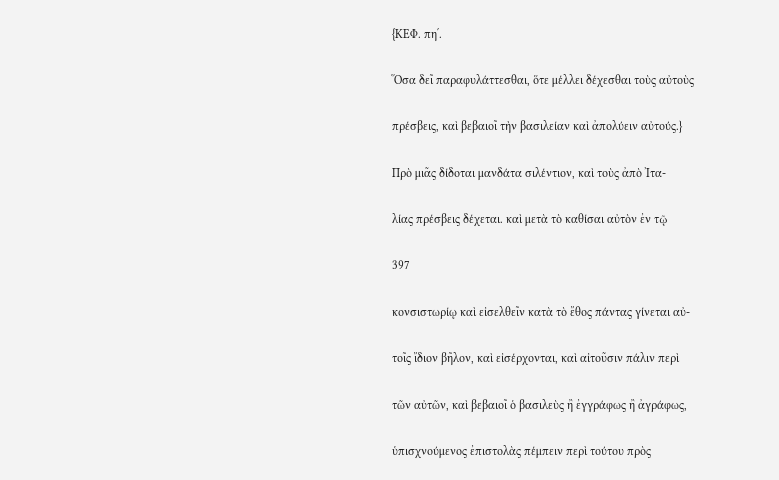{ΚΕΦ. πηʹ.

Ὅσα δεῖ παραφυλάττεσθαι, ὅτε μέλλει δέχεσθαι τοὺς αὐτοὺς

πρέσβεις, καὶ βεβαιοῖ τὴν βασιλείαν καὶ ἀπολύειν αὐτούς.}

Πρὸ μιᾶς δίδοται μανδάτα σιλέντιον, καὶ τοὺς ἀπὸ Ἰτα-

λίας πρέσβεις δέχεται. καὶ μετὰ τὸ καθίσαι αὐτὸν ἐν τῷ

397

κονσιστωρίῳ καὶ εἰσελθεῖν κατὰ τὸ ἔθος πάντας γίνεται αὐ-

τοῖς ἴδιον βῆλον, καὶ εἰσέρχονται, καὶ αἰτοῦσιν πάλιν περὶ

τῶν αὐτῶν, καὶ βεβαιοῖ ὁ βασιλεὺς ἢ ἐγγράφως ἢ ἀγράφως,

ὑπισχνούμενος ἐπιστολὰς πέμπειν περὶ τούτου πρὸς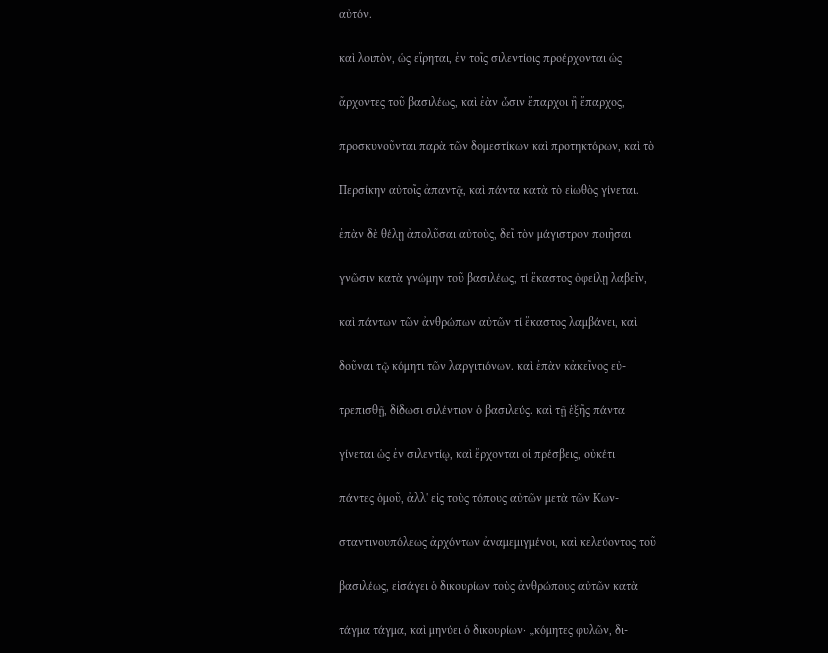αὐτόν.

καὶ λοιπὸν, ὡς εἴρηται, ἐν τοῖς σιλεντίοις προέρχονται ὡς

ἄρχοντες τοῦ βασιλέως, καὶ ἐὰν ὦσιν ἔπαρχοι ἢ ἔπαρχος,

προσκυνοῦνται παρὰ τῶν δομεστίκων καὶ προτηκτόρων, καὶ τὸ

Περσίκην αὐτοῖς ἀπαντᾷ, καὶ πάντα κατὰ τὸ εἰωθὸς γίνεται.

ἐπὰν δὲ θέλῃ ἀπολῦσαι αὐτοὺς, δεῖ τὸν μάγιστρον ποιῆσαι

γνῶσιν κατὰ γνώμην τοῦ βασιλέως, τί ἕκαστος ὀφείλῃ λαβεῖν,

καὶ πάντων τῶν ἀνθρώπων αὐτῶν τί ἕκαστος λαμβάνει, καὶ

δοῦναι τῷ κόμητι τῶν λαργιτιόνων. καὶ ἐπὰν κἀκεῖνος εὐ-

τρεπισθῇ, δίδωσι σιλέντιον ὁ βασιλεύς. καὶ τῇ ἑξῆς πάντα

γίνεται ὡς ἐν σιλεντίῳ, καὶ ἔρχονται οἱ πρέσβεις, οὐκέτι

πάντες ὁμοῦ, ἀλλ' εἰς τοὺς τόπους αὐτῶν μετὰ τῶν Κων-

σταντινουπόλεως ἀρχόντων ἀναμεμιγμένοι, καὶ κελεύοντος τοῦ

βασιλέως, εἰσάγει ὁ δικουρίων τοὺς ἀνθρώπους αὐτῶν κατὰ

τάγμα τάγμα, καὶ μηνύει ὁ δικουρίων· „κόμητες φυλῶν, δι-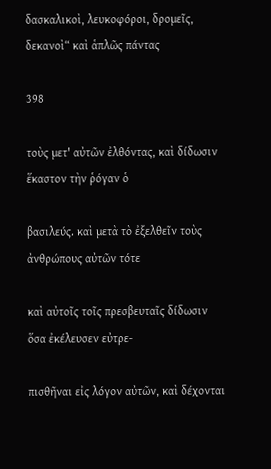δασκαλικοὶ, λευκοφόροι, δρομεῖς, δεκανοὶ“ καὶ ἁπλῶς πάντας

398

τοὺς μετ' αὐτῶν ἐλθόντας, καὶ δίδωσιν ἕκαστον τὴν ῥόγαν ὁ

βασιλεύς. καὶ μετὰ τὸ ἐξελθεῖν τοὺς ἀνθρώπους αὐτῶν τότε

καὶ αὐτοῖς τοῖς πρεσβευταῖς δίδωσιν ὅσα ἐκέλευσεν εὐτρε-

πισθῆναι εἰς λόγον αὐτῶν, καὶ δέχονται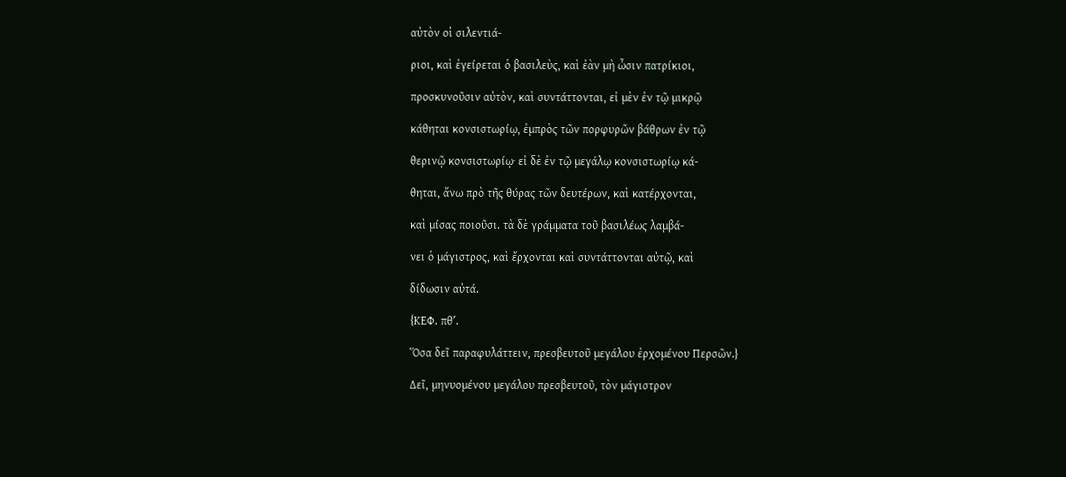αὐτὸν οἱ σιλεντιά-

ριοι, καὶ ἐγείρεται ὁ βασιλεὺς, καὶ ἐὰν μὴ ὦσιν πατρίκιοι,

προσκυνοῦσιν αὐτὸν, καὶ συντάττονται, εἰ μὲν ἐν τῷ μικρῷ

κάθηται κονσιστωρίῳ, ἐμπρὸς τῶν πορφυρῶν βάθρων ἐν τῷ

θερινῷ κονσιστωρίῳ· εἰ δὲ ἐν τῷ μεγάλῳ κονσιστωρίῳ κά-

θηται, ἄνω πρὸ τῆς θύρας τῶν δευτέρων, καὶ κατέρχονται,

καὶ μίσας ποιοῦσι. τὰ δὲ γράμματα τοῦ βασιλέως λαμβά-

νει ὁ μάγιστρος, καὶ ἔρχονται καὶ συντάττονται αὐτῷ, καὶ

δίδωσιν αὐτά.

{ΚΕΦ. πθʹ.

Ὅσα δεῖ παραφυλάττειν, πρεσβευτοῦ μεγάλου ἐρχομένου Περσῶν.}

Δεῖ, μηνυομένου μεγάλου πρεσβευτοῦ, τὸν μάγιστρον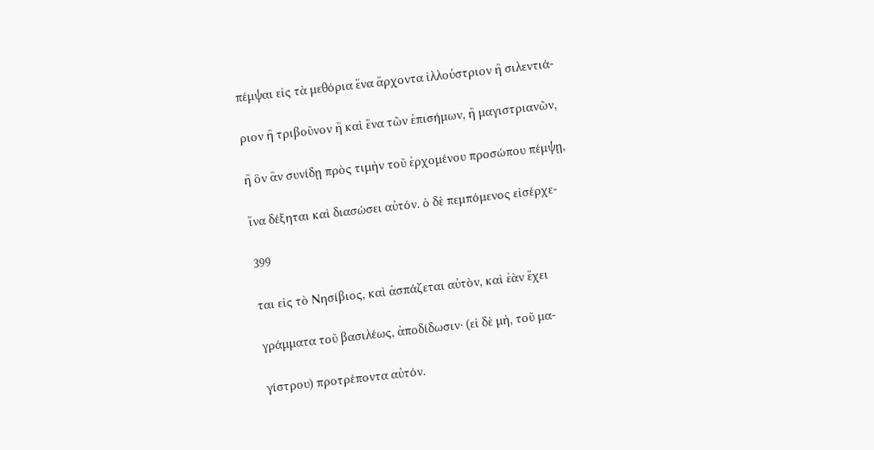πέμψαι εἰς τὰ μεθόρια ἕνα ἄρχοντα ἰλλούστριον ἢ σιλεντιά-

ριον ἢ τριβοῦνον ἢ καὶ ἕνα τῶν ἐπισήμων, ἢ μαγιστριανῶν,

ἢ ὃν ἂν συνίδῃ πρὸς τιμὴν τοῦ ἐρχομένου προσώπου πέμψῃ,

ἵνα δέξηται καὶ διασώσει αὐτόν. ὁ δὲ πεμπόμενος εἰσέρχε-

399

ται εἰς τὸ Νησίβιος, καὶ ἀσπάζεται αὐτὸν, καὶ ἐὰν ἔχει

γράμματα τοῦ βασιλέως, ἀποδίδωσιν· (εἰ δὲ μὴ, τοῦ μα-

γίστρου) προτρέποντα αὐτόν.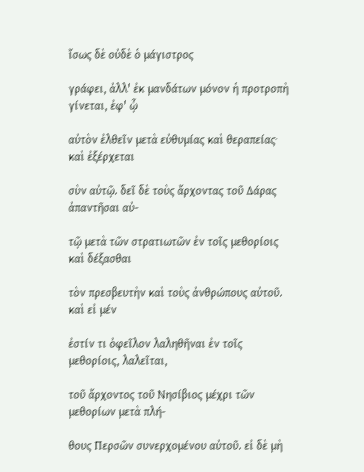ἴσως δὲ οὐδὲ ὁ μάγιστρος

γράφει, ἀλλ' ἐκ μανδάτων μόνον ἡ προτροπὴ γίνεται, ἐφ' ᾧ

αὐτὸν ἐλθεῖν μετὰ εὐθυμίας καὶ θεραπείας· καὶ ἐξέρχεται

σὺν αὐτῷ. δεῖ δὲ τοὺς ἄρχοντας τοῦ Δάρας ἀπαντῆσαι αὐ-

τῷ μετὰ τῶν στρατιωτῶν ἐν τοῖς μεθορίοις καὶ δέξασθαι

τὸν πρεσβευτὴν καὶ τοὺς ἀνθρώπους αὐτοῦ. καὶ εἰ μέν

ἐστίν τι ὀφεῖλον λαληθῆναι ἐν τοῖς μεθορίοις, λαλεῖται,

τοῦ ἄρχοντος τοῦ Νησίβιος μέχρι τῶν μεθορίων μετὰ πλή-

θους Περσῶν συνερχομένου αὐτοῦ. εἰ δὲ μὴ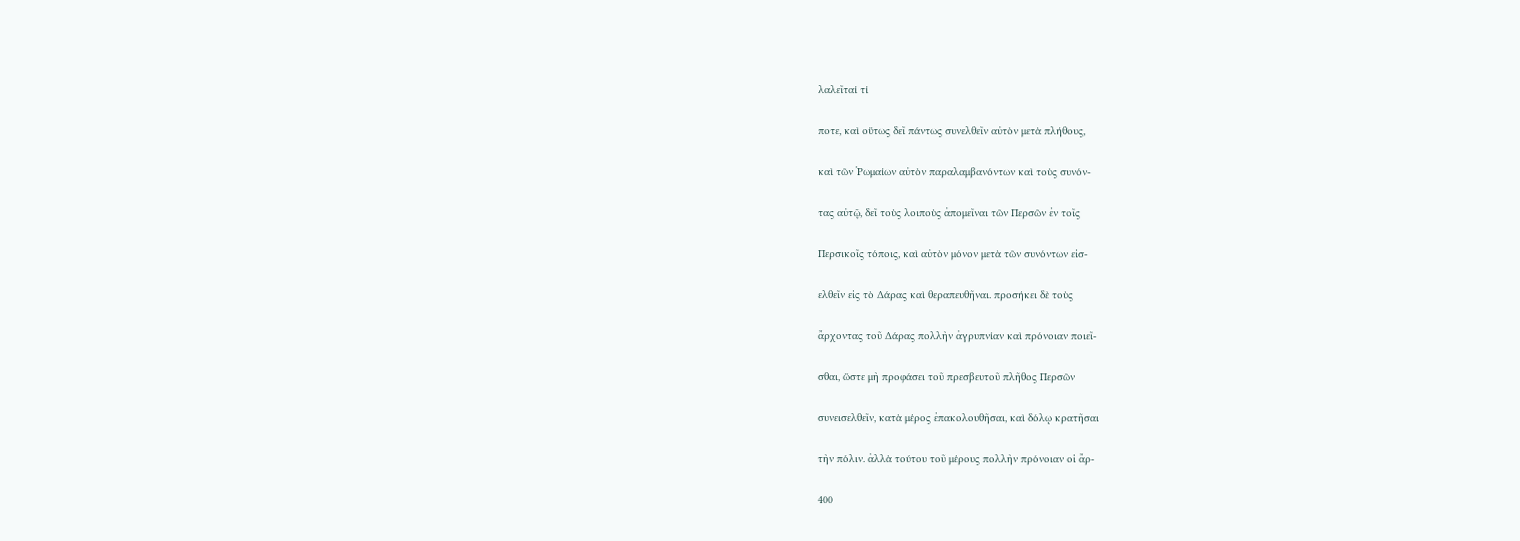λαλεῖταί τί

ποτε, καὶ οὕτως δεῖ πάντως συνελθεῖν αὐτὸν μετὰ πλήθους,

καὶ τῶν Ῥωμαίων αὐτὸν παραλαμβανόντων καὶ τοὺς συνόν-

τας αὐτῷ, δεῖ τοὺς λοιποὺς ἀπομεῖναι τῶν Περσῶν ἐν τοῖς

Περσικοῖς τόποις, καὶ αὐτὸν μόνον μετὰ τῶν συνόντων εἰσ-

ελθεῖν εἰς τὸ Δάρας καὶ θεραπευθῆναι. προσήκει δὲ τοὺς

ἄρχοντας τοῦ Δάρας πολλὴν ἀγρυπνίαν καὶ πρόνοιαν ποιεῖ-

σθαι, ὥστε μὴ προφάσει τοῦ πρεσβευτοῦ πλῆθος Περσῶν

συνεισελθεῖν, κατὰ μέρος ἐπακολουθῆσαι, καὶ δόλῳ κρατῆσαι

τὴν πόλιν. ἀλλὰ τούτου τοῦ μέρους πολλὴν πρόνοιαν οἱ ἄρ-

400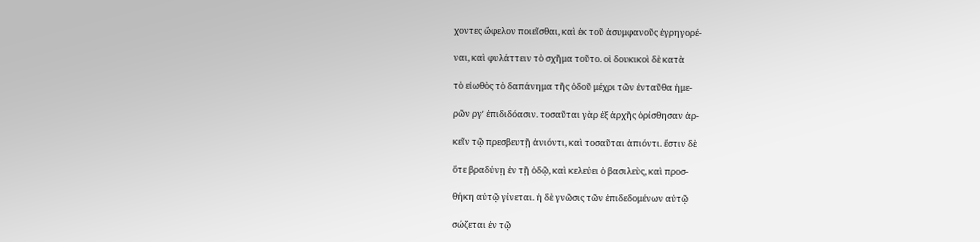χοντες ὤφελον ποιεῖσθαι, καὶ ἐκ τοῦ ἀσυμφανοῦς ἐγρηγορέ-

ναι, καὶ φυλάττειν τὸ σχῆμα τοῦτο. οἱ δουκικοὶ δὲ κατὰ

τὸ εἰωθὸς τὸ δαπάνημα τῆς ὁδοῦ μέχρι τῶν ἐνταῦθα ἡμε-

ρῶν ργʹ ἐπιδιδόασιν. τοσαῦται γὰρ ἐξ ἀρχῆς ὁρίσθησαν ἀρ-

κεῖν τῷ πρεσβευτῇ ἀνιόντι, καὶ τοσαῦται ἀπιόντι. ἔστιν δὲ

ὅτε βραδύνῃ ἐν τῇ ὁδῷ, καὶ κελεύει ὁ βασιλεὺς, καὶ προσ-

θήκη αὐτῷ γίνεται. ἡ δὲ γνῶσις τῶν ἐπιδεδομένων αὐτῷ

σώζεται ἐν τῷ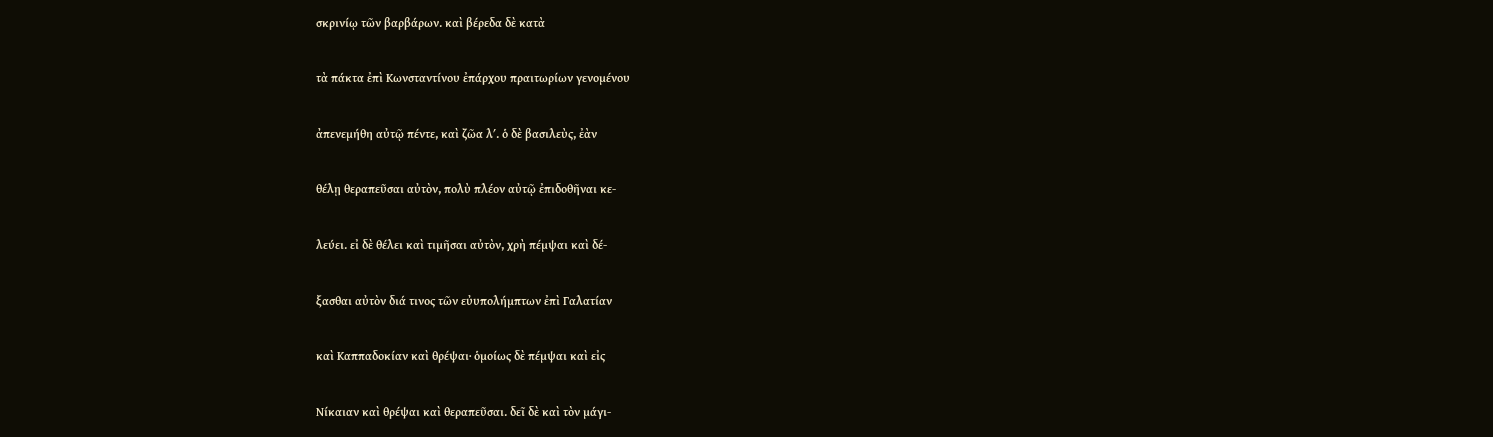σκρινίῳ τῶν βαρβάρων. καὶ βέρεδα δὲ κατὰ

τὰ πάκτα ἐπὶ Κωνσταντίνου ἐπάρχου πραιτωρίων γενομένου

ἀπενεμήθη αὐτῷ πέντε, καὶ ζῶα λʹ. ὁ δὲ βασιλεὺς, ἐὰν

θέλῃ θεραπεῦσαι αὐτὸν, πολὺ πλέον αὐτῷ ἐπιδοθῆναι κε-

λεύει. εἰ δὲ θέλει καὶ τιμῆσαι αὐτὸν, χρὴ πέμψαι καὶ δέ-

ξασθαι αὐτὸν διά τινος τῶν εὐυπολήμπτων ἐπὶ Γαλατίαν

καὶ Καππαδοκίαν καὶ θρέψαι· ὁμοίως δὲ πέμψαι καὶ εἰς

Νίκαιαν καὶ θρέψαι καὶ θεραπεῦσαι. δεῖ δὲ καὶ τὸν μάγι-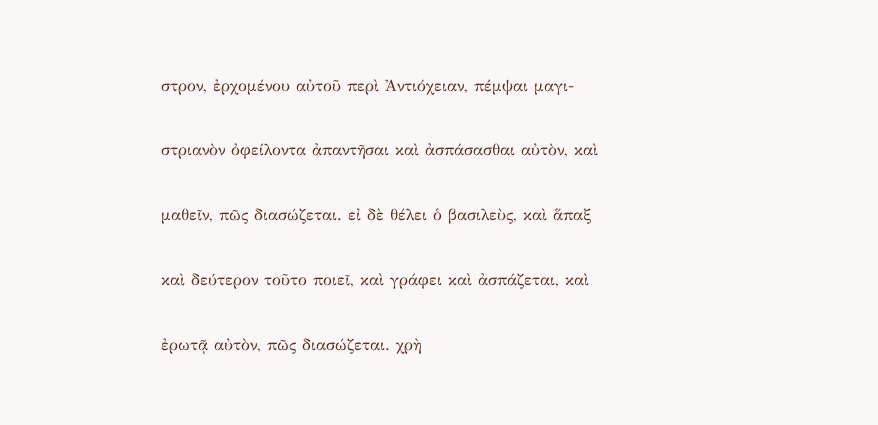στρον, ἐρχομένου αὐτοῦ περὶ Ἀντιόχειαν, πέμψαι μαγι-

στριανὸν ὀφείλοντα ἀπαντῆσαι καὶ ἀσπάσασθαι αὐτὸν, καὶ

μαθεῖν, πῶς διασώζεται. εἰ δὲ θέλει ὁ βασιλεὺς, καὶ ἅπαξ

καὶ δεύτερον τοῦτο ποιεῖ, καὶ γράφει καὶ ἀσπάζεται, καὶ

ἐρωτᾷ αὐτὸν, πῶς διασώζεται. χρὴ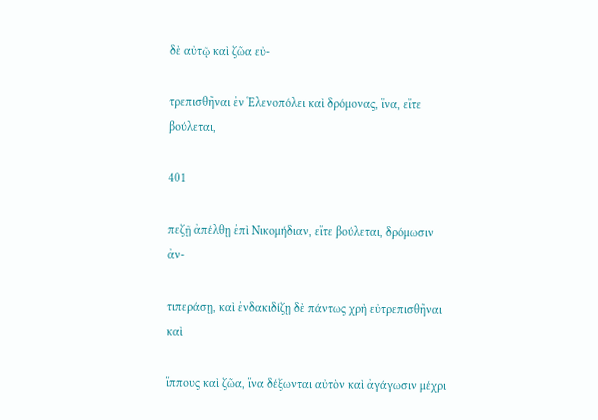δὲ αὐτῷ καὶ ζῶα εὐ-

τρεπισθῆναι ἐν Ἑλενοπόλει καὶ δρόμονας, ἵνα, εἴτε βούλεται,

401

πεζῇ ἀπέλθῃ ἐπὶ Νικομήδιαν, εἴτε βούλεται, δρόμωσιν ἀν-

τιπεράσῃ, καὶ ἐνδακιδίζῃ δὲ πάντως χρὴ εὐτρεπισθῆναι καὶ

ἵππους καὶ ζῶα, ἵνα δέξωνται αὐτὸν καὶ ἀγάγωσιν μέχρι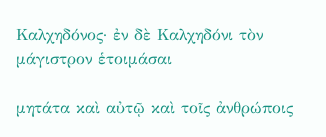Καλχηδόνος· ἐν δὲ Καλχηδόνι τὸν μάγιστρον ἑτοιμάσαι

μητάτα καὶ αὐτῷ καὶ τοῖς ἀνθρώποις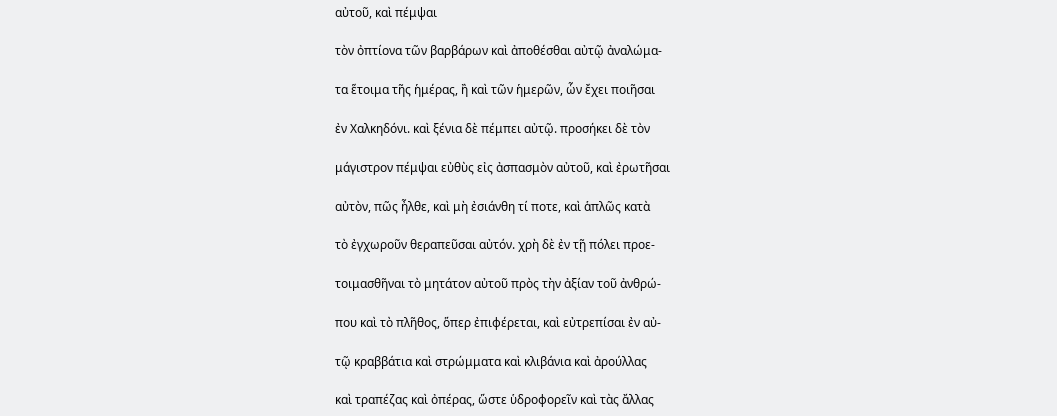αὐτοῦ, καὶ πέμψαι

τὸν ὀπτίονα τῶν βαρβάρων καὶ ἀποθέσθαι αὐτῷ ἀναλώμα-

τα ἕτοιμα τῆς ἡμέρας, ἢ καὶ τῶν ἡμερῶν, ὧν ἔχει ποιῆσαι

ἐν Χαλκηδόνι. καὶ ξένια δὲ πέμπει αὐτῷ. προσήκει δὲ τὸν

μάγιστρον πέμψαι εὐθὺς εἰς ἀσπασμὸν αὐτοῦ, καὶ ἐρωτῆσαι

αὐτὸν, πῶς ἦλθε, καὶ μὴ ἐσιάνθη τί ποτε, καὶ ἁπλῶς κατὰ

τὸ ἐγχωροῦν θεραπεῦσαι αὐτόν. χρὴ δὲ ἐν τῇ πόλει προε-

τοιμασθῆναι τὸ μητάτον αὐτοῦ πρὸς τὴν ἀξίαν τοῦ ἀνθρώ-

που καὶ τὸ πλῆθος, ὅπερ ἐπιφέρεται, καὶ εὐτρεπίσαι ἐν αὐ-

τῷ κραββάτια καὶ στρώμματα καὶ κλιβάνια καὶ ἀρούλλας

καὶ τραπέζας καὶ ὀπέρας, ὥστε ὑδροφορεῖν καὶ τὰς ἄλλας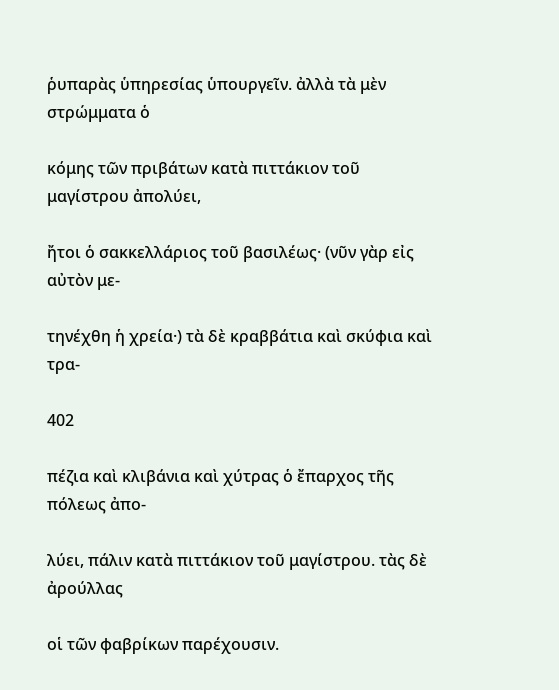ῥυπαρὰς ὑπηρεσίας ὑπουργεῖν. ἀλλὰ τὰ μὲν στρώμματα ὁ

κόμης τῶν πριβάτων κατὰ πιττάκιον τοῦ μαγίστρου ἀπολύει,

ἤτοι ὁ σακκελλάριος τοῦ βασιλέως· (νῦν γὰρ εἰς αὐτὸν με-

τηνέχθη ἡ χρεία·) τὰ δὲ κραββάτια καὶ σκύφια καὶ τρα-

402

πέζια καὶ κλιβάνια καὶ χύτρας ὁ ἔπαρχος τῆς πόλεως ἀπο-

λύει, πάλιν κατὰ πιττάκιον τοῦ μαγίστρου. τὰς δὲ ἀρούλλας

οἱ τῶν φαβρίκων παρέχουσιν.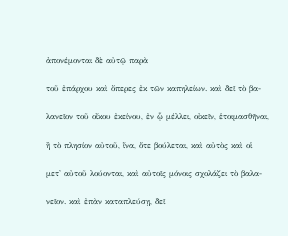ἀπονέμονται δὲ αὐτῷ παρὰ

τοῦ ἐπάρχου καὶ ὄπερες ἐκ τῶν καπηλείων. καὶ δεῖ τὸ βα-

λανεῖον τοῦ οἴκου ἐκείνου, ἐν ᾧ μέλλει, οἰκεῖν, ἑτοιμασθῆναι,

ἢ τὸ πλησίον αὐτοῦ, ἵνα, ὅτε βούλεται, καὶ αὐτὸς καὶ οἱ

μετ' αὐτοῦ λούονται, καὶ αὐτοῖς μόνοις σχολάζει τὸ βαλα-

νεῖον. καὶ ἐπὰν καταπλεύσῃ, δεῖ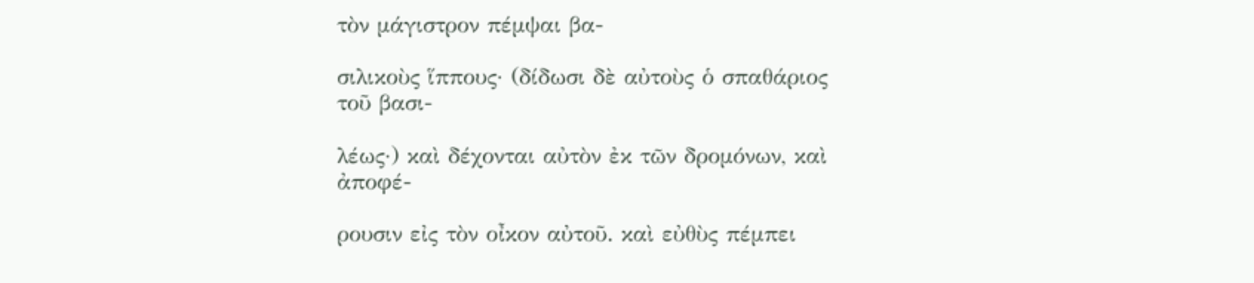τὸν μάγιστρον πέμψαι βα-

σιλικοὺς ἵππους· (δίδωσι δὲ αὐτοὺς ὁ σπαθάριος τοῦ βασι-

λέως·) καὶ δέχονται αὐτὸν ἐκ τῶν δρομόνων, καὶ ἀποφέ-

ρουσιν εἰς τὸν οἶκον αὐτοῦ. καὶ εὐθὺς πέμπει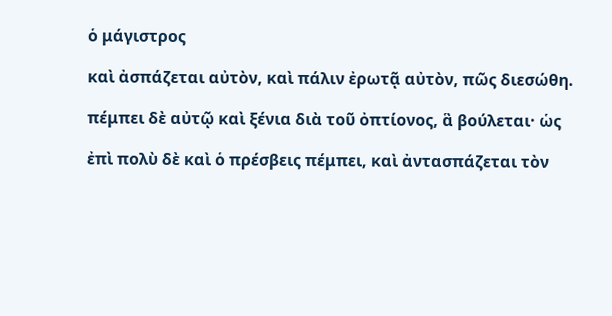ὁ μάγιστρος

καὶ ἀσπάζεται αὐτὸν, καὶ πάλιν ἐρωτᾷ αὐτὸν, πῶς διεσώθη.

πέμπει δὲ αὐτῷ καὶ ξένια διὰ τοῦ ὀπτίονος, ἃ βούλεται· ὡς

ἐπὶ πολὺ δὲ καὶ ὁ πρέσβεις πέμπει, καὶ ἀντασπάζεται τὸν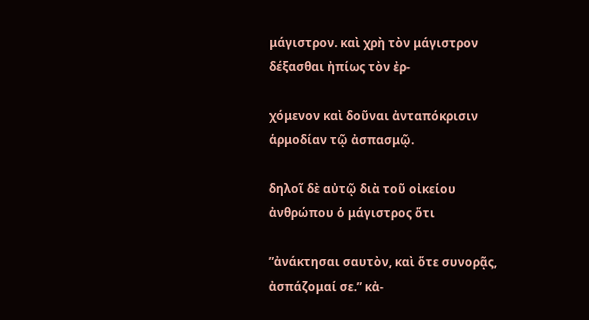μάγιστρον. καὶ χρὴ τὸν μάγιστρον δέξασθαι ἠπίως τὸν ἐρ-

χόμενον καὶ δοῦναι ἀνταπόκρισιν ἁρμοδίαν τῷ ἀσπασμῷ.

δηλοῖ δὲ αὐτῷ διὰ τοῦ οἰκείου ἀνθρώπου ὁ μάγιστρος ὅτι

”ἀνάκτησαι σαυτὸν, καὶ ὅτε συνορᾷς, ἀσπάζομαί σε.” κἀ-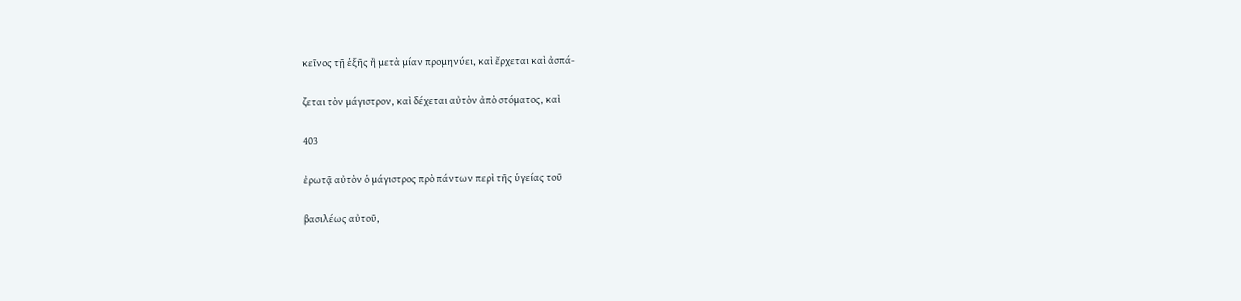κεῖνος τῇ ἑξῆς ἢ μετὰ μίαν προμηνύει, καὶ ἔρχεται καὶ ἀσπά-

ζεται τὸν μάγιστρον, καὶ δέχεται αὐτὸν ἀπὸ στόματος, καὶ

403

ἐρωτᾷ αὐτὸν ὁ μάγιστρος πρὸ πάντων περὶ τῆς ὑγείας τοῦ

βασιλέως αὐτοῦ,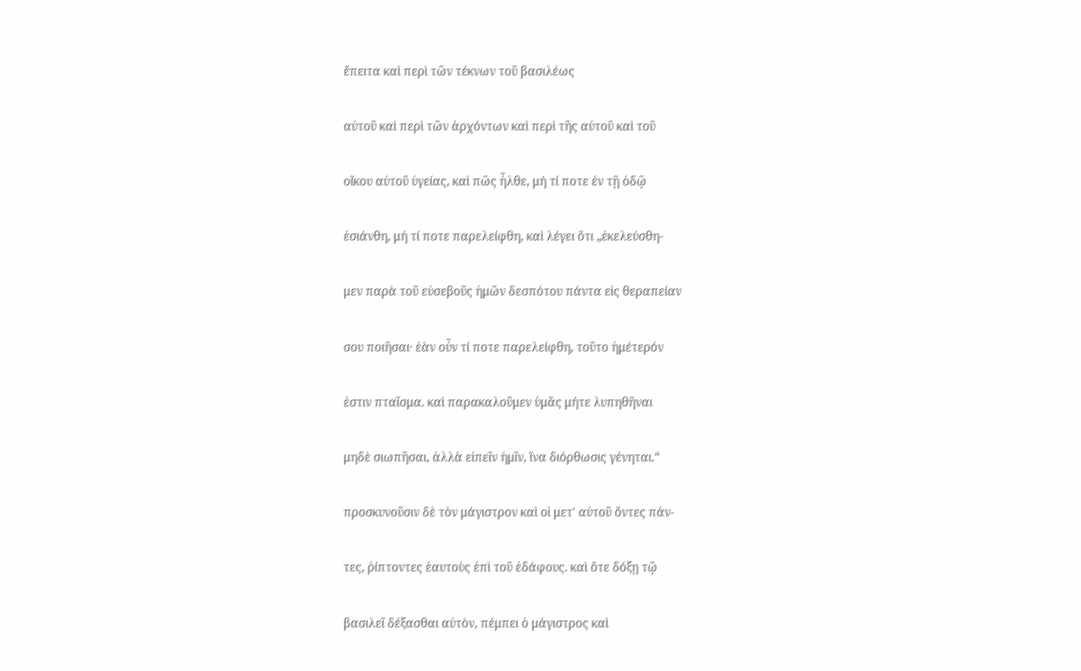ἔπειτα καὶ περὶ τῶν τέκνων τοῦ βασιλέως

αὐτοῦ καὶ περὶ τῶν ἀρχόντων καὶ περὶ τῆς αὐτοῦ καὶ τοῦ

οἴκου αὐτοῦ ὑγείας, καὶ πῶς ἦλθε, μή τί ποτε ἐν τῇ ὁδῷ

ἐσιάνθη, μή τί ποτε παρελείφθη, καὶ λέγει ὅτι „ἐκελεύσθη-

μεν παρὰ τοῦ εὐσεβοῦς ἡμῶν δεσπότου πάντα εἰς θεραπείαν

σου ποιῆσαι· ἐὰν οὖν τί ποτε παρελείφθη, τοῦτο ἡμέτερόν

ἐστιν πταῖσμα. καὶ παρακαλοῦμεν ὑμᾶς μήτε λυπηθῆναι

μηδὲ σιωπῆσαι, ἀλλὰ εἰπεῖν ἡμῖν, ἵνα διόρθωσις γένηται.“

προσκυνοῦσιν δὲ τὸν μάγιστρον καὶ οἱ μετ' αὐτοῦ ὄντες πάν-

τες, ῥίπτοντες ἑαυτοὺς ἐπὶ τοῦ ἐδάφους. καὶ ὅτε δόξῃ τῷ

βασιλεῖ δέξασθαι αὐτὸν, πέμπει ὁ μάγιστρος καὶ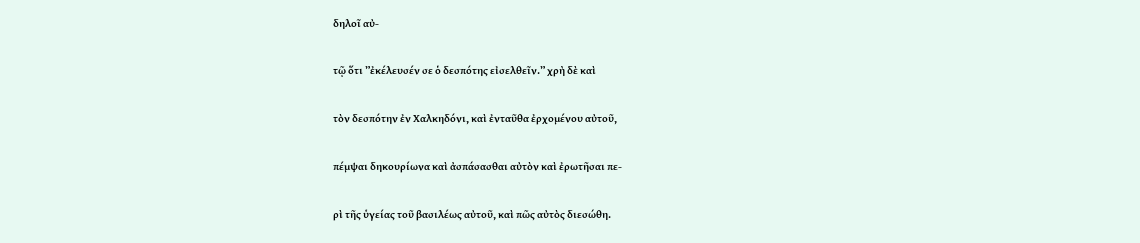δηλοῖ αὐ-

τῷ ὅτι ”ἐκέλευσέν σε ὁ δεσπότης εἰσελθεῖν.” χρὴ δὲ καὶ

τὸν δεσπότην ἐν Χαλκηδόνι, καὶ ἐνταῦθα ἐρχομένου αὐτοῦ,

πέμψαι δηκουρίωνα καὶ ἀσπάσασθαι αὐτὸν καὶ ἐρωτῆσαι πε-

ρὶ τῆς ὑγείας τοῦ βασιλέως αὐτοῦ, καὶ πῶς αὐτὸς διεσώθη.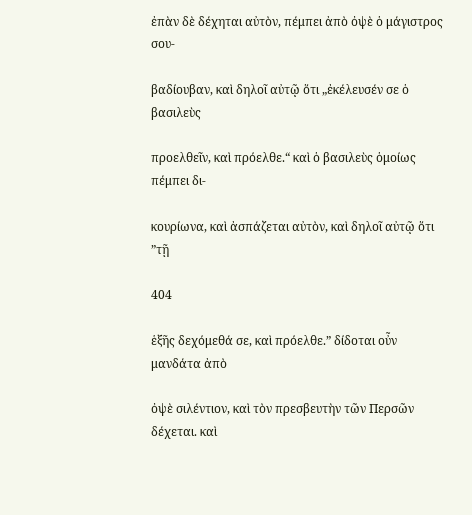ἐπὰν δὲ δέχηται αὐτὸν, πέμπει ἀπὸ ὀψὲ ὁ μάγιστρος σου-

βαδίουβαν, καὶ δηλοῖ αὐτῷ ὅτι „ἐκέλευσέν σε ὁ βασιλεὺς

προελθεῖν, καὶ πρόελθε.“ καὶ ὁ βασιλεὺς ὁμοίως πέμπει δι-

κουρίωνα, καὶ ἀσπάζεται αὐτὸν, καὶ δηλοῖ αὐτῷ ὅτι ”τῇ

404

ἑξῆς δεχόμεθά σε, καὶ πρόελθε.” δίδοται οὖν μανδάτα ἀπὸ

ὀψὲ σιλέντιον, καὶ τὸν πρεσβευτὴν τῶν Περσῶν δέχεται. καὶ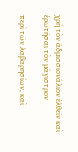χρὴ τὸν ἀδμισσιονάλιον ἐλθεῖν καὶ ἐρωτῆσαι τὸν μάγιστρον

περὶ τῶν λαβαρησίων, καὶ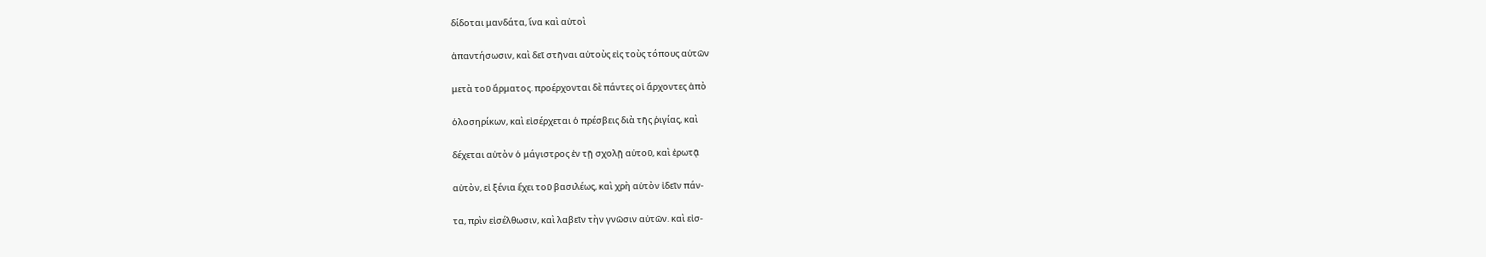δίδοται μανδάτα, ἵνα καὶ αὐτοὶ

ἀπαντήσωσιν, καὶ δεῖ στῆναι αὐτοὺς εἰς τοὺς τόπους αὐτῶν

μετὰ τοῦ ἄρματος. προέρχονται δὲ πάντες οἱ ἄρχοντες ἀπὸ

ὁλοσηρίκων, καὶ εἰσέρχεται ὁ πρέσβεις διὰ τῆς ῥιγίας, καὶ

δέχεται αὐτὸν ὁ μάγιστρος ἐν τῇ σχολῇ αὐτοῦ, καὶ ἐρωτᾷ

αὐτὸν, εἰ ξένια ἔχει τοῦ βασιλέως, καὶ χρὴ αὐτὸν ἰδεῖν πάν-

τα, πρὶν εἰσέλθωσιν, καὶ λαβεῖν τὴν γνῶσιν αὐτῶν. καὶ εἰσ-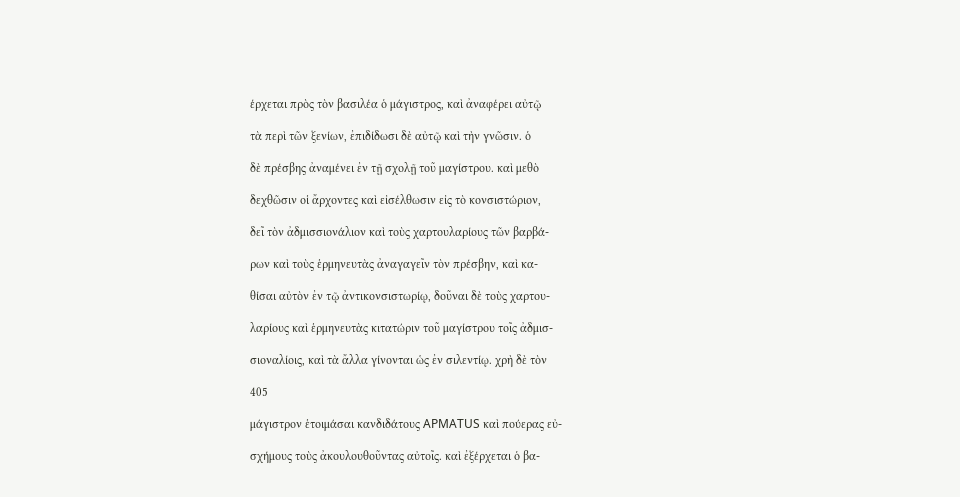έρχεται πρὸς τὸν βασιλέα ὁ μάγιστρος, καὶ ἀναφέρει αὐτῷ

τὰ περὶ τῶν ξενίων, ἐπιδίδωσι δὲ αὐτῷ καὶ τὴν γνῶσιν. ὁ

δὲ πρέσβης ἀναμένει ἐν τῇ σχολῇ τοῦ μαγίστρου. καὶ μεθὸ

δεχθῶσιν οἱ ἄρχοντες καὶ εἰσέλθωσιν εἰς τὸ κονσιστώριον,

δεῖ τὸν ἀδμισσιονάλιον καὶ τοὺς χαρτουλαρίους τῶν βαρβά-

ρων καὶ τοὺς ἑρμηνευτὰς ἀναγαγεῖν τὸν πρέσβην, καὶ κα-

θίσαι αὐτὸν ἐν τῷ ἀντικονσιστωρίῳ, δοῦναι δὲ τοὺς χαρτου-

λαρίους καὶ ἑρμηνευτὰς κιτατώριν τοῦ μαγίστρου τοῖς ἀδμισ-

σιοναλίοις, καὶ τὰ ἄλλα γίνονται ὡς ἐν σιλεντίῳ. χρὴ δὲ τὸν

405

μάγιστρον ἑτοιμάσαι κανδιδάτους APMATUS καὶ πούερας εὐ-

σχήμους τοὺς ἀκουλουθοῦντας αὐτοῖς. καὶ ἐξέρχεται ὁ βα-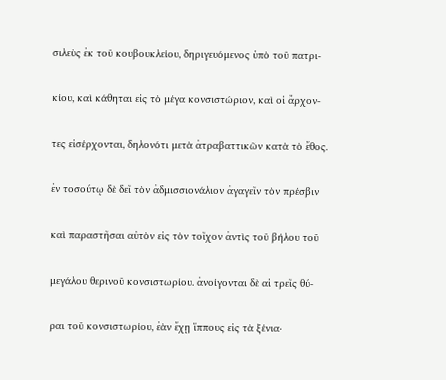σιλεὺς ἐκ τοῦ κουβουκλείου, δηριγευόμενος ὑπὸ τοῦ πατρι-

κίου, καὶ κάθηται εἰς τὸ μέγα κονσιστώριον, καὶ οἱ ἄρχον-

τες εἰσέρχονται, δηλονότι μετὰ ἀτραβαττικῶν κατὰ τὸ ἔθος.

ἐν τοσούτῳ δὲ δεῖ τὸν ἀδμισσιονάλιον ἀγαγεῖν τὸν πρέσβιν

καὶ παραστῆσαι αὐτὸν εἰς τὸν τοῖχον ἀντὶς τοῦ βήλου τοῦ

μεγάλου θερινοῦ κονσιστωρίου. ἀνοίγονται δὲ αἱ τρεῖς θύ-

ραι τοῦ κονσιστωρίου, ἐὰν ἔχῃ ἵππους εἰς τὰ ξένια·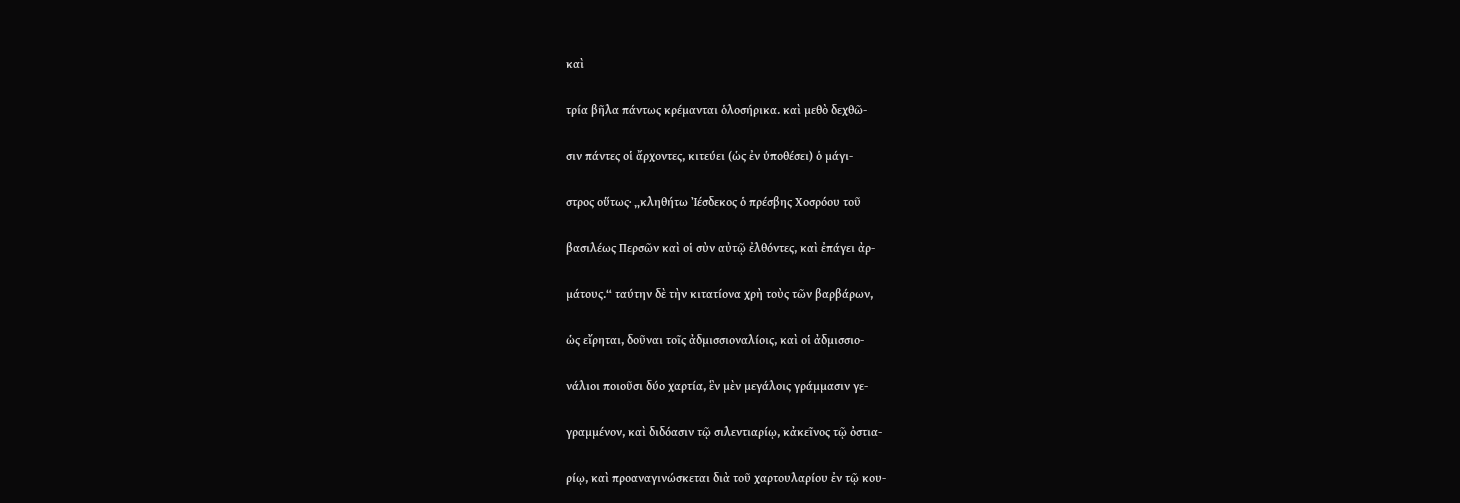καὶ

τρία βῆλα πάντως κρέμανται ὁλοσήρικα. καὶ μεθὸ δεχθῶ-

σιν πάντες οἱ ἄρχοντες, κιτεύει (ὡς ἐν ὑποθέσει) ὁ μάγι-

στρος οὕτως· „κληθήτω Ἰέσδεκος ὁ πρέσβης Χοσρόου τοῦ

βασιλέως Περσῶν καὶ οἱ σὺν αὐτῷ ἐλθόντες, καὶ ἐπάγει ἀρ-

μάτους.“ ταύτην δὲ τὴν κιτατίονα χρὴ τοὺς τῶν βαρβάρων,

ὡς εἴρηται, δοῦναι τοῖς ἀδμισσιοναλίοις, καὶ οἱ ἀδμισσιο-

νάλιοι ποιοῦσι δύο χαρτία, ἓν μὲν μεγάλοις γράμμασιν γε-

γραμμένον, καὶ διδόασιν τῷ σιλεντιαρίῳ, κἀκεῖνος τῷ ὀστια-

ρίῳ, καὶ προαναγινώσκεται διὰ τοῦ χαρτουλαρίου ἐν τῷ κου-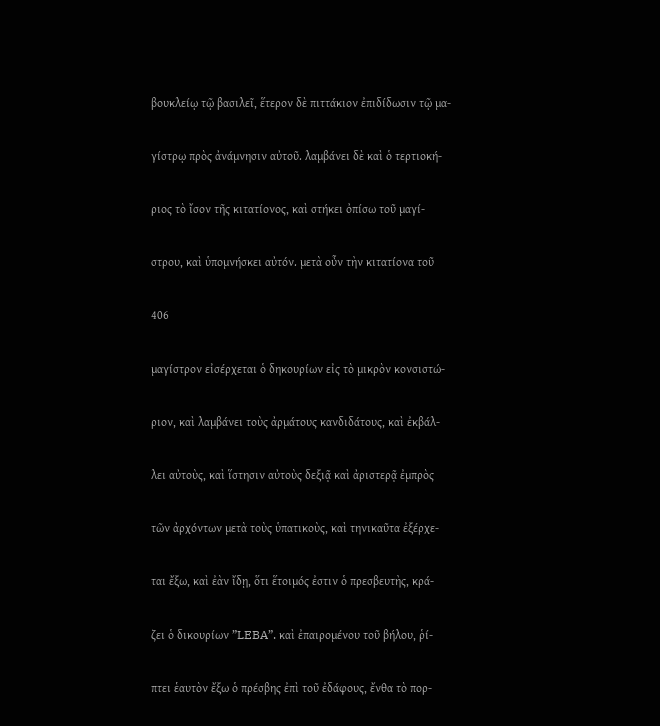βουκλείῳ τῷ βασιλεῖ, ἕτερον δὲ πιττάκιον ἐπιδίδωσιν τῷ μα-

γίστρῳ πρὸς ἀνάμνησιν αὐτοῦ. λαμβάνει δὲ καὶ ὁ τερτιοκή-

ριος τὸ ἴσον τῆς κιτατίονος, καὶ στήκει ὀπίσω τοῦ μαγί-

στρου, καὶ ὑπομνήσκει αὐτόν. μετὰ οὖν τὴν κιτατίονα τοῦ

406

μαγίστρον εἰσέρχεται ὁ δηκουρίων εἰς τὸ μικρὸν κονσιστώ-

ριον, καὶ λαμβάνει τοὺς ἀρμάτους κανδιδάτους, καὶ ἐκβάλ-

λει αὐτοὺς, καὶ ἵστησιν αὐτοὺς δεξιᾷ καὶ ἀριστερᾷ ἐμπρὸς

τῶν ἀρχόντων μετὰ τοὺς ὑπατικοὺς, καὶ τηνικαῦτα ἐξέρχε-

ται ἔξω, καὶ ἐὰν ἴδῃ, ὅτι ἕτοιμός ἐστιν ὁ πρεσβευτὴς, κρά-

ζει ὁ δικουρίων ”LEBA”. καὶ ἐπαιρομένου τοῦ βήλου, ῥί-

πτει ἑαυτὸν ἔξω ὁ πρέσβης ἐπὶ τοῦ ἐδάφους, ἔνθα τὸ πορ-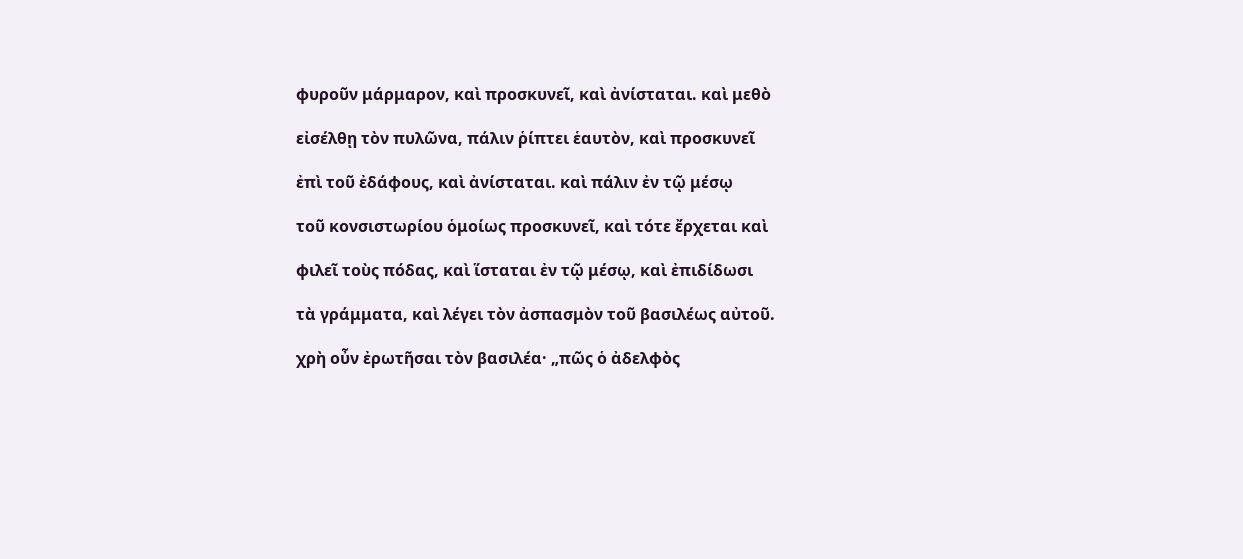φυροῦν μάρμαρον, καὶ προσκυνεῖ, καὶ ἀνίσταται. καὶ μεθὸ

εἰσέλθῃ τὸν πυλῶνα, πάλιν ῥίπτει ἑαυτὸν, καὶ προσκυνεῖ

ἐπὶ τοῦ ἐδάφους, καὶ ἀνίσταται. καὶ πάλιν ἐν τῷ μέσῳ

τοῦ κονσιστωρίου ὁμοίως προσκυνεῖ, καὶ τότε ἔρχεται καὶ

φιλεῖ τοὺς πόδας, καὶ ἵσταται ἐν τῷ μέσῳ, καὶ ἐπιδίδωσι

τὰ γράμματα, καὶ λέγει τὸν ἀσπασμὸν τοῦ βασιλέως αὐτοῦ.

χρὴ οὖν ἐρωτῆσαι τὸν βασιλέα· „πῶς ὁ ἀδελφὸς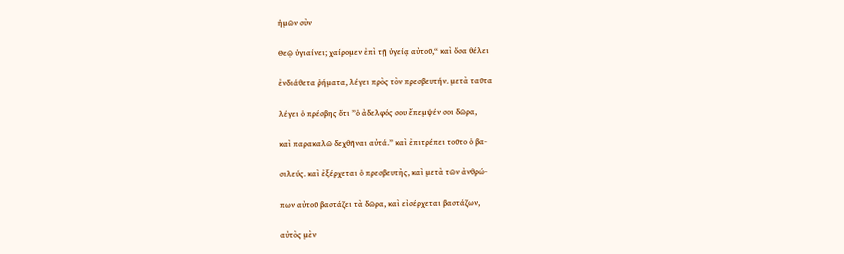ἡμῶν σὺν

Θεῷ ὑγιαίνει; χαίρομεν ἐπὶ τῇ ὑγείᾳ αὐτοῦ,“ καὶ ὅσα θέλει

ἐνδιάθετα ῥήματα, λέγει πρὸς τὸν πρεσβευτήν. μετὰ ταῦτα

λέγει ὁ πρέσβης ὅτι ”ὁ ἀδελφός σου ἔπεμψέν σοι δῶρα,

καὶ παρακαλῶ δεχθῆναι αὐτά.” καὶ ἐπιτρέπει τοῦτο ὁ βα-

σιλεύς. καὶ ἐξέρχεται ὁ πρεσβευτὴς, καὶ μετὰ τῶν ἀνθρώ-

πων αὐτοῦ βαστάζει τὰ δῶρα, καὶ εἰσέρχεται βαστάζων,

αὐτὸς μὲν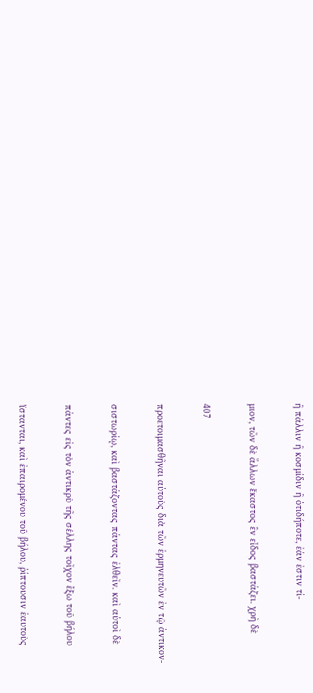ἢ πάλλιν ἢ κοσμίδιν ἢ ὁτιδήποτε, ἐάν ἐστιν τί-

μιον, τῶν δὲ ἄλλων ἕκαστος ἓν εἶδος βαστάζει. χρὴ δὲ

407

προετοιμασθῆναι αὐτοὺς διὰ τῶν ἑρμηνευτῶν ἐν τῷ ἀντικον-

σιστωρίῳ, καὶ βαστάζοντας πάντας ἐλθεῖν. καὶ αὐτοὶ δὲ

πάντες εἰς τὸν ἀντικρὺ τῆς σέλλης τοῖχον ἔξω τοῦ βήλου

ἵστανται, καὶ ἐπαιρομένου τοῦ βήλου, ῥίπτουσιν ἑαυτοὺς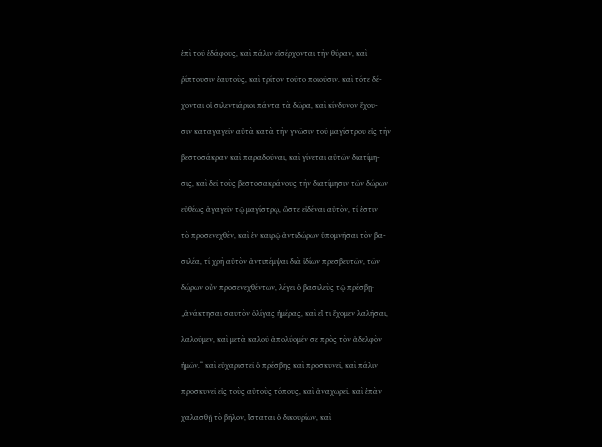ἐπὶ τοῦ ἐδάφους, καὶ πάλιν εἰσέρχονται τὴν θύραν, καὶ

ῥίπτουσιν ἑαυτοὺς, καὶ τρίτον τοῦτο ποιοῦσιν. καὶ τότε δέ-

χονται οἱ σιλεντιάριοι πάντα τὰ δῶρα, καὶ κίνδυνον ἔχου-

σιν καταγαγεῖν αὐτὰ κατὰ τὴν γνῶσιν τοῦ μαγίστρου εἰς τὴν

βεστοσάκραν καὶ παραδοῦναι, καὶ γίνεται αὐτῶν διατίμη-

σις, καὶ δεῖ τοὺς βεστοσακράνους τὴν διατίμησιν τῶν δώρων

εὐθέως ἀγαγεῖν τῷ μαγίστρῳ, ὥστε εἰδέναι αὐτὸν, τί ἐστιν

τὸ προσενεχθὲν, καὶ ἐν καιρῷ ἀντιδώρων ὑπομνῆσαι τὸν βα-

σιλέα, τί χρὴ αὐτὸν ἀντιπέμψαι διὰ ἰδίων πρεσβευτῶν, τῶν

δώρων οὖν προσενεχθέντων, λέγει ὁ βασιλεὺς τῷ πρέσβῃ·

„ἀνάκτησαι σαυτὸν ὀλίγας ἡμέρας, καὶ εἴ τι ἔχομεν λαλῆσαι,

λαλοῦμεν, καὶ μετὰ καλοῦ ἀπολύομέν σε πρὸς τὸν ἀδελφὸν

ἡμῶν.“ καὶ εὐχαριστεῖ ὁ πρέσβης καὶ προσκυνεῖ, καὶ πάλιν

προσκυνεῖ εἰς τοὺς αὐτοὺς τόπους, καὶ ἀναχωρεῖ. καὶ ἐπὰν

χαλασθῇ τὸ βῆλον, ἵσταται ὁ δικουρίων, καὶ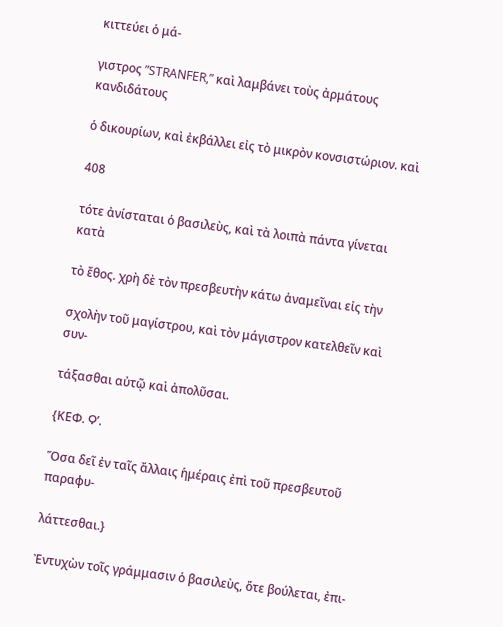κιττεύει ὁ μά-

γιστρος ”STRANFER,” καὶ λαμβάνει τοὺς ἀρμάτους κανδιδάτους

ὁ δικουρίων, καὶ ἐκβάλλει εἰς τὸ μικρὸν κονσιστώριον. καὶ

408

τότε ἀνίσταται ὁ βασιλεὺς, καὶ τὰ λοιπὰ πάντα γίνεται κατὰ

τὸ ἔθος. χρὴ δὲ τὸν πρεσβευτὴν κάτω ἀναμεῖναι εἰς τὴν

σχολὴν τοῦ μαγίστρου, καὶ τὸν μάγιστρον κατελθεῖν καὶ συν-

τάξασθαι αὐτῷ καὶ ἀπολῦσαι.

{ΚΕΦ. Ϙʹ.

Ὅσα δεῖ ἐν ταῖς ἄλλαις ἡμέραις ἐπὶ τοῦ πρεσβευτοῦ παραφυ-

λάττεσθαι.}

Ἐντυχὼν τοῖς γράμμασιν ὁ βασιλεὺς, ὅτε βούλεται, ἐπι-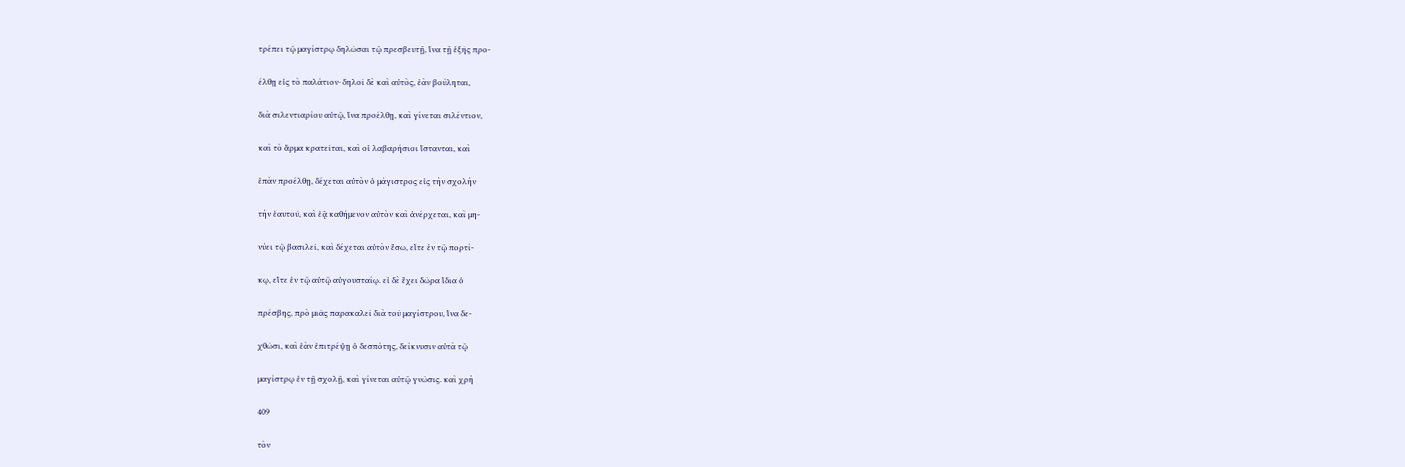τρέπει τῷ μαγίστρῳ δηλῶσαι τῷ πρεσβευτῇ, ἵνα τῇ ἑξῆς προ-

έλθῃ εἰς τὸ παλάτιον· δηλοῖ δὲ καὶ αὐτὸς, ἐὰν βούληται,

διὰ σιλεντιαρίου αὐτῷ, ἵνα προέλθῃ, καὶ γίνεται σιλέντιον,

καὶ τὸ ἄρμα κρατεῖται, καὶ οἱ λαβαρήσιοι ἵστανται, καὶ

ἐπὰν προέλθῃ, δέχεται αὐτὸν ὁ μάγιστρος εἰς τὴν σχολὴν

τὴν ἑαυτοῦ, καὶ ἐᾷ καθήμενον αὐτὸν καὶ ἀνέρχεται, καὶ μη-

νύει τῷ βασιλεῖ, καὶ δέχεται αὐτὸν ἔσω, εἴτε ἐν τῷ πορτί-

κῳ, εἴτε ἐν τῷ αὐτῷ αὐγουσταίῳ. εἰ δὲ ἔχει δῶρα ἴδια ὁ

πρέσβης, πρὸ μιᾶς παρακαλεῖ διὰ τοῦ μαγίστρου, ἵνα δε-

χθῶσι, καὶ ἐὰν ἐπιτρέψῃ ὁ δεσπότης, δείκνυσιν αὐτὰ τῷ

μαγίστρῳ ἐν τῇ σχολῇ, καὶ γίνεται αὐτῷ γνῶσις. καὶ χρὴ

409

τὸν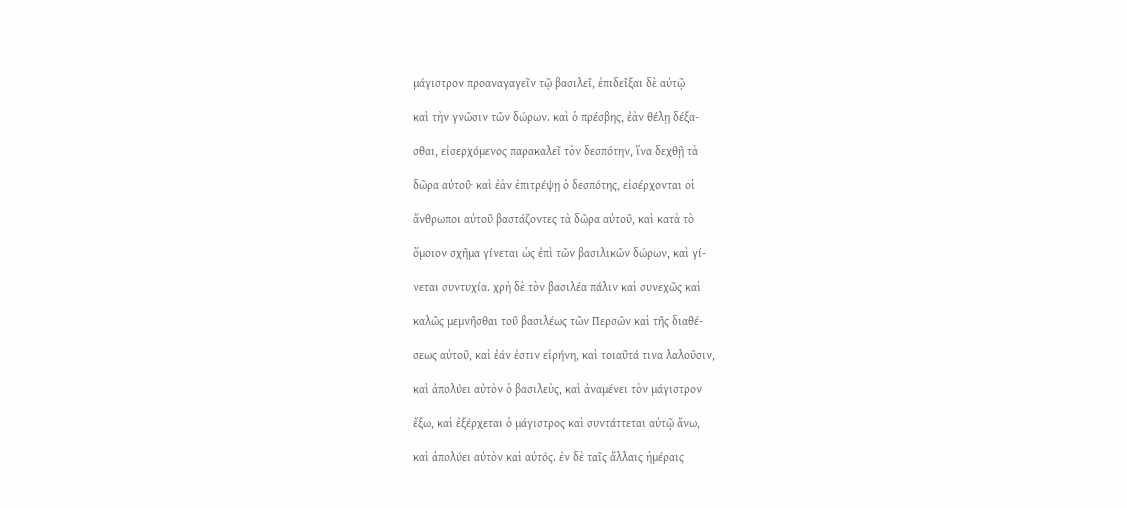μάγιστρον προαναγαγεῖν τῷ βασιλεῖ, ἐπιδεῖξαι δὲ αὐτῷ

καὶ τὴν γνῶσιν τῶν δώρων. καὶ ὁ πρέσβης, ἐὰν θέλῃ δέξα-

σθαι, εἰσερχόμενος παρακαλεῖ τὸν δεσπότην, ἵνα δεχθῇ τὰ

δῶρα αὐτοῦ· καὶ ἐὰν ἐπιτρέψῃ ὁ δεσπότης, εἰσέρχονται οἱ

ἄνθρωποι αὐτοῦ βαστάζοντες τὰ δῶρα αὐτοῦ, καὶ κατὰ τὸ

ὅμοιον σχῆμα γίνεται ὡς ἐπὶ τῶν βασιλικῶν δώρων, καὶ γί-

νεται συντυχία. χρὴ δὲ τὸν βασιλέα πάλιν καὶ συνεχῶς καὶ

καλῶς μεμνῆσθαι τοῦ βασιλέως τῶν Περσῶν καὶ τῆς διαθέ-

σεως αὐτοῦ, καὶ ἐάν ἐστιν εἰρήνη, καὶ τοιαῦτά τινα λαλοῦσιν,

καὶ ἀπολύει αὐτὸν ὁ βασιλεὺς, καὶ ἀναμένει τὸν μάγιστρον

ἔξω, καὶ ἐξέρχεται ὁ μάγιστρος καὶ συντάττεται αὐτῷ ἄνω,

καὶ ἀπολύει αὐτὸν καὶ αὐτός. ἐν δὲ ταῖς ἄλλαις ἡμέραις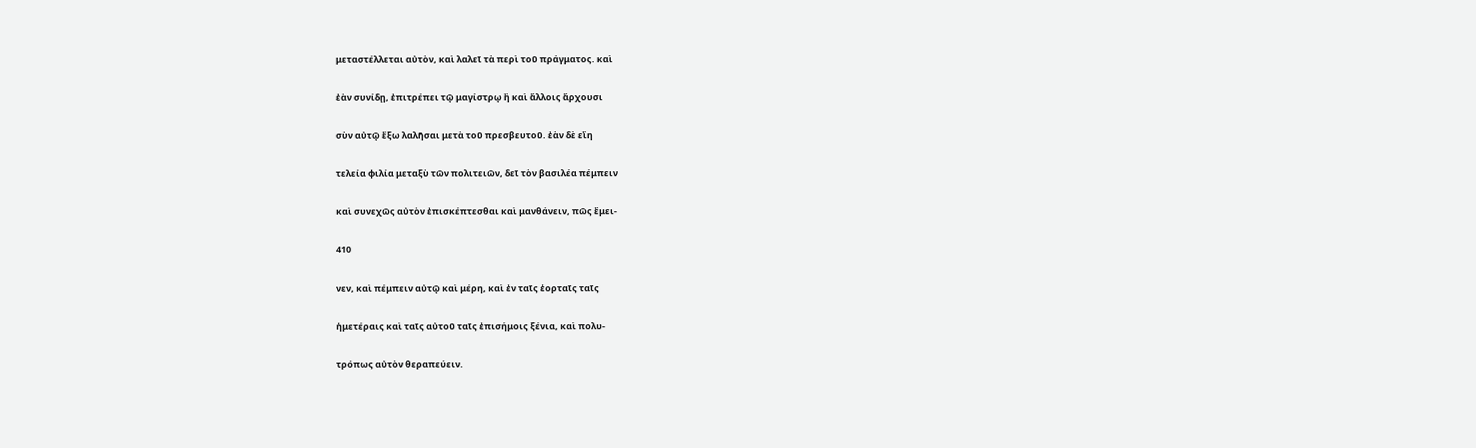μεταστέλλεται αὐτὸν, καὶ λαλεῖ τὰ περὶ τοῦ πράγματος. καὶ

ἐὰν συνίδῃ, ἐπιτρέπει τῷ μαγίστρῳ ἢ καὶ ἄλλοις ἄρχουσι

σὺν αὐτῷ ἔξω λαλῆσαι μετὰ τοῦ πρεσβευτοῦ. ἐὰν δὲ εἴη

τελεία φιλία μεταξὺ τῶν πολιτειῶν, δεῖ τὸν βασιλέα πέμπειν

καὶ συνεχῶς αὐτὸν ἐπισκέπτεσθαι καὶ μανθάνειν, πῶς ἔμει-

410

νεν, καὶ πέμπειν αὐτῷ καὶ μέρη, καὶ ἐν ταῖς ἑορταῖς ταῖς

ἡμετέραις καὶ ταῖς αὐτοῦ ταῖς ἐπισήμοις ξένια, καὶ πολυ-

τρόπως αὐτὸν θεραπεύειν.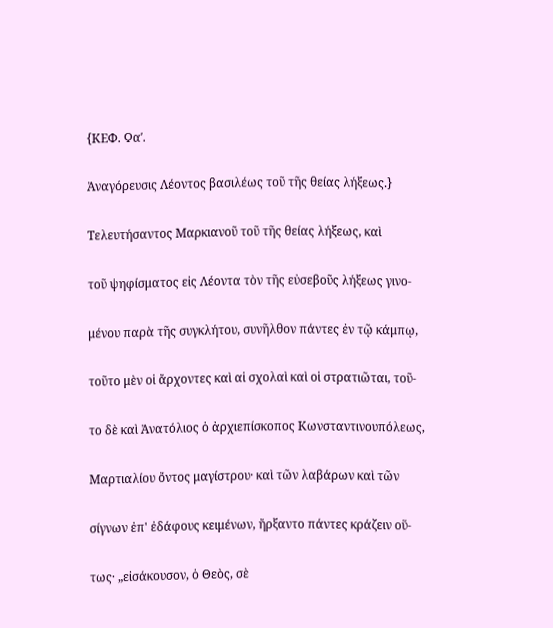{ΚΕΦ. Ϙαʹ.

Ἀναγόρευσις Λέοντος βασιλέως τοῦ τῆς θείας λήξεως.}

Τελευτήσαντος Μαρκιανοῦ τοῦ τῆς θείας λήξεως, καὶ

τοῦ ψηφίσματος εἰς Λέοντα τὸν τῆς εὐσεβοῦς λήξεως γινο-

μένου παρὰ τῆς συγκλήτου, συνῆλθον πάντες ἐν τῷ κάμπῳ,

τοῦτο μὲν οἱ ἄρχοντες καὶ αἱ σχολαὶ καὶ οἱ στρατιῶται, τοῦ-

το δὲ καὶ Ἀνατόλιος ὁ ἀρχιεπίσκοπος Κωνσταντινουπόλεως,

Μαρτιαλίου ὄντος μαγίστρου· καὶ τῶν λαβάρων καὶ τῶν

σίγνων ἐπ' ἐδάφους κειμένων, ἤρξαντο πάντες κράζειν οὕ-

τως· „εἰσάκουσον, ὁ Θεὸς, σὲ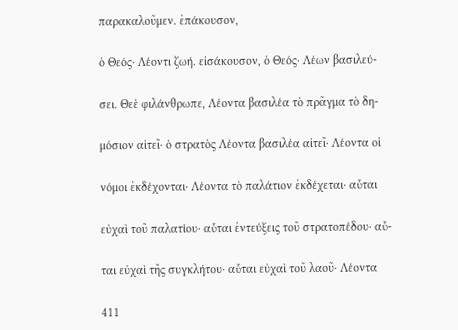παρακαλοῦμεν. ἐπάκουσον,

ὁ Θεός· Λέοντι ζωή. εἰσάκουσον, ὁ Θεός· Λέων βασιλεύ-

σει. Θεὲ φιλάνθρωπε, Λέοντα βασιλέα τὸ πρᾶγμα τὸ δη-

μόσιον αἰτεῖ· ὁ στρατὸς Λέοντα βασιλέα αἰτεῖ· Λέοντα οἱ

νόμοι ἐκδέχονται· Λέοντα τὸ παλάτιον ἐκδέχεται· αὗται

εὐχαὶ τοῦ παλατίου· αὗται ἐντεύξεις τοῦ στρατοπέδου· αὗ-

ται εὐχαὶ τῆς συγκλήτου· αὗται εὐχαὶ τοῦ λαοῦ· Λέοντα

411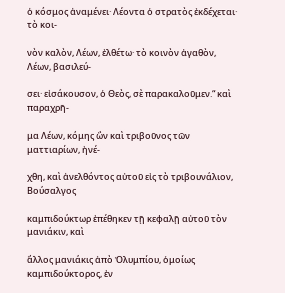ὁ κόσμος ἀναμένει· Λέοντα ὁ στρατὸς ἐκδέχεται· τὸ κοι-

νὸν καλὸν, Λέων, ἐλθέτω· τὸ κοινὸν ἀγαθὸν, Λέων, βασιλεύ-

σει· εἰσάκουσον, ὁ Θεὸς, σὲ παρακαλοῦμεν.“ καὶ παραχρῆ-

μα Λέων, κόμης ὢν καὶ τριβοῦνος τῶν ματτιαρίων, ἠνέ-

χθη, καὶ ἀνελθόντος αὐτοῦ εἰς τὸ τριβουνάλιον, Βούσαλγος

καμπιδούκτωρ ἐπέθηκεν τῇ κεφαλῇ αὐτοῦ τὸν μανιάκιν, καὶ

ἄλλος μανιάκις ἀπὸ Ὀλυμπίου, ὁμοίως καμπιδούκτορος, ἐν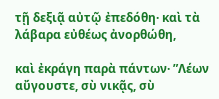τῇ δεξιᾷ αὐτῷ ἐπεδόθη· καὶ τὰ λάβαρα εὐθέως ἀνορθώθη,

καὶ ἐκράγη παρὰ πάντων· ”Λέων αὔγουστε, σὺ νικᾷς, σὺ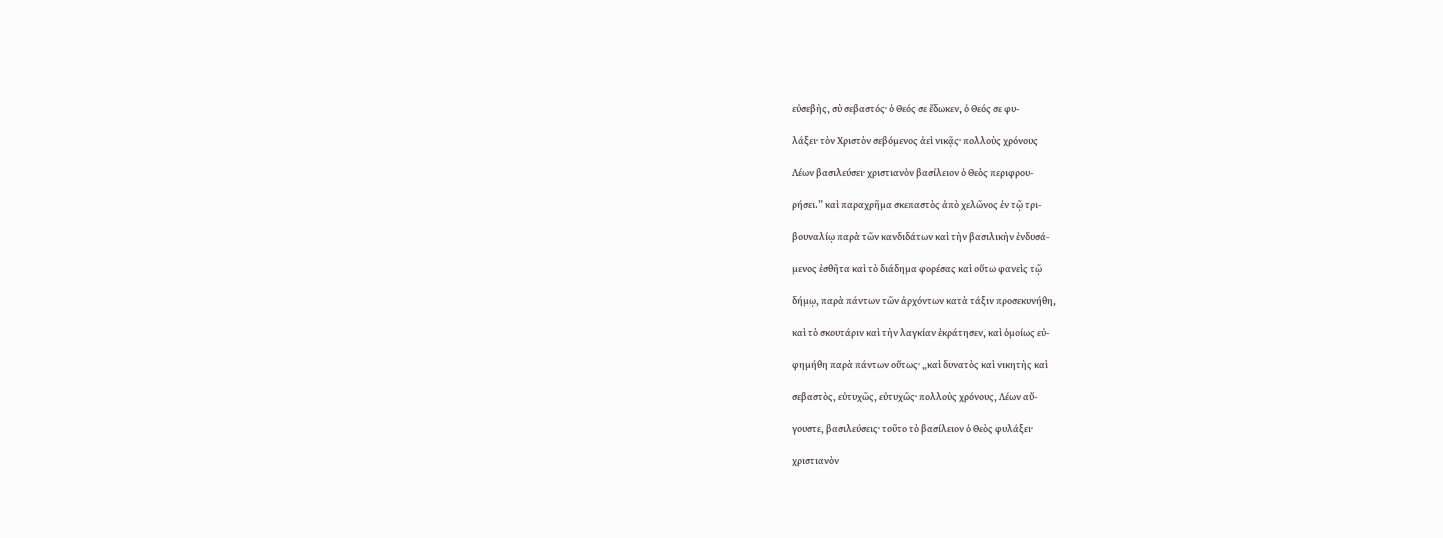εὐσεβὴς, σὺ σεβαστός· ὁ Θεός σε ἔδωκεν, ὁ Θεός σε φυ-

λάξει· τὸν Χριστὸν σεβόμενος ἀεὶ νικᾷς· πολλοὺς χρόνους

Λέων βασιλεύσει· χριστιανὸν βασίλειον ὁ Θεὸς περιφρου-

ρήσει.” καὶ παραχρῆμα σκεπαστὸς ἀπὸ χελῶνος ἐν τῷ τρι-

βουναλίῳ παρὰ τῶν κανδιδάτων καὶ τὴν βασιλικὴν ἐνδυσά-

μενος ἐσθῆτα καὶ τὸ διάδημα φορέσας καὶ οὕτω φανεὶς τῷ

δήμῳ, παρὰ πάντων τῶν ἀρχόντων κατὰ τάξιν προσεκυνήθη,

καὶ τὸ σκουτάριν καὶ τὴν λαγκίαν ἐκράτησεν, καὶ ὁμοίως εὐ-

φημήθη παρὰ πάντων οὕτως· „καὶ δυνατὸς καὶ νικητὴς καὶ

σεβαστὸς, εὐτυχῶς, εὐτυχῶς· πολλοὺς χρόνους, Λέων αὔ-

γουστε, βασιλεύσεις· τοῦτο τὸ βασίλειον ὁ Θεὸς φυλάξει·

χριστιανὸν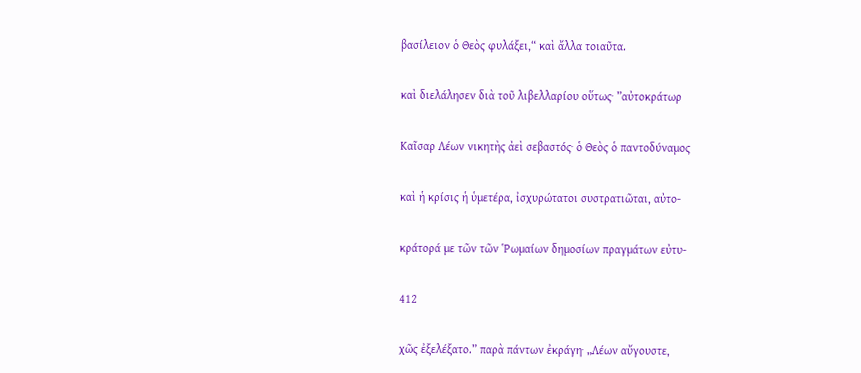βασίλειον ὁ Θεὸς φυλάξει,“ καὶ ἄλλα τοιαῦτα.

καὶ διελάλησεν διὰ τοῦ λιβελλαρίου οὕτως· ”αὐτοκράτωρ

Καῖσαρ Λέων νικητὴς ἀεὶ σεβαστός· ὁ Θεὸς ὁ παντοδύναμος

καὶ ἡ κρίσις ἡ ὑμετέρα, ἰσχυρώτατοι συστρατιῶται, αὐτο-

κράτορά με τῶν τῶν Ῥωμαίων δημοσίων πραγμάτων εὐτυ-

412

χῶς ἐξελέξατο.” παρὰ πάντων ἐκράγη· „Λέων αὔγουστε,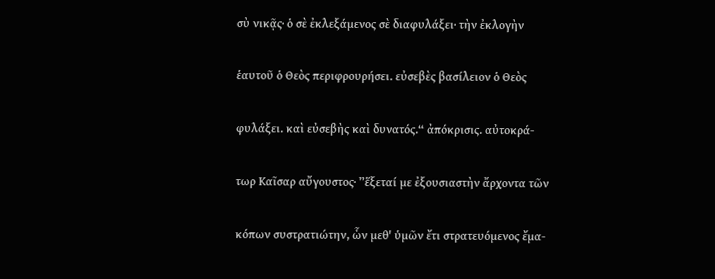σὺ νικᾷς· ὁ σὲ ἐκλεξάμενος σὲ διαφυλάξει· τὴν ἐκλογὴν

ἑαυτοῦ ὁ Θεὸς περιφρουρήσει. εὐσεβὲς βασίλειον ὁ Θεὸς

φυλάξει. καὶ εὐσεβὴς καὶ δυνατός.“ ἀπόκρισις. αὐτοκρά-

τωρ Καῖσαρ αὔγουστος· ”ἕξεταί με ἐξουσιαστὴν ἄρχοντα τῶν

κόπων συστρατιώτην, ὧν μεθ' ὑμῶν ἔτι στρατευόμενος ἔμα-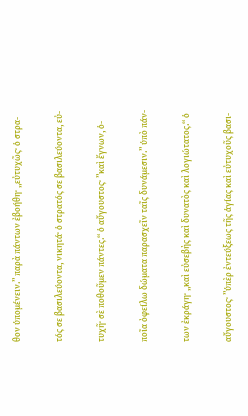θον ὑπομένειν.” παρὰ πάντων ἐβοήθη· „εὐτυχῶς· ὁ στρα-

τός σε βασιλεύοντα, νικητά· ὁ στρατός σε βασιλεύοντα, εὐ-

τυχῆ· σὲ ποθοῦμεν πάντες.“ ὁ αὔγουστος· ”καὶ ἔγνων, ὁ-

ποῖα ὀφείλω δώματα παρασχεῖν ταῖς δυνάμεσιν.” ὑπὸ πάν-

των ἐκράγη· „καὶ εὐσεβὴς καὶ δυνατὸς καὶ λογιώτατος.“ ὁ

αὔγουστος· ”ὑπὲρ ἐντεύξεως τῆς ἁγίας καὶ εὐτυχοῦς βασι-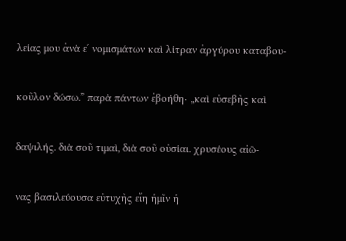λείας μου ἀνὰ εʹ νομισμάτων καὶ λίτραν ἀργύρου καταβου-

κοῦλον δώσω.” παρὰ πάντων ἐβοήθη· „καὶ εὐσεβὴς καὶ

δαψιλής. διὰ σοῦ τιμαὶ, διὰ σοῦ οὐσίαι. χρυσέους αἰῶ-

νας βασιλεύουσα εὐτυχὴς εἴη ἡμῖν ἡ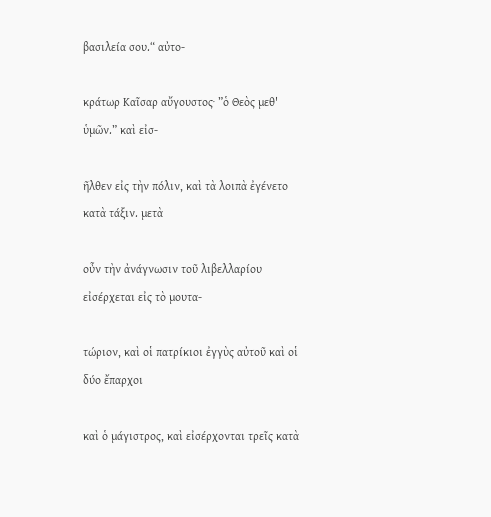βασιλεία σου.“ αὐτο-

κράτωρ Καῖσαρ αὔγουστος· ”ὁ Θεὸς μεθ' ὑμῶν.” καὶ εἰσ-

ῆλθεν εἰς τὴν πόλιν, καὶ τὰ λοιπὰ ἐγένετο κατὰ τάξιν. μετὰ

οὖν τὴν ἀνάγνωσιν τοῦ λιβελλαρίου εἰσέρχεται εἰς τὸ μουτα-

τώριον, καὶ οἱ πατρίκιοι ἐγγὺς αὐτοῦ καὶ οἱ δύο ἔπαρχοι

καὶ ὁ μάγιστρος, καὶ εἰσέρχονται τρεῖς κατὰ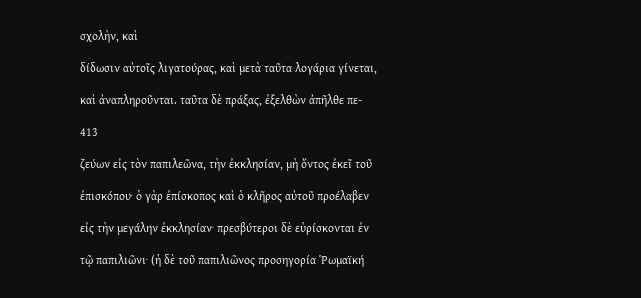σχολὴν, καὶ

δίδωσιν αὐτοῖς λιγατούρας, καὶ μετὰ ταῦτα λογάρια γίνεται,

καὶ ἀναπληροῦνται. ταῦτα δὲ πράξας, ἐξελθὼν ἀπῆλθε πε-

413

ζεύων εἰς τὸν παπιλεῶνα, τὴν ἐκκλησίαν, μὴ ὄντος ἐκεῖ τοῦ

ἐπισκόπου· ὁ γὰρ ἐπίσκοπος καὶ ὁ κλῆρος αὐτοῦ προέλαβεν

εἰς τὴν μεγάλην ἐκκλησίαν· πρεσβύτεροι δὲ εὑρίσκονται ἐν

τῷ παπιλιῶνι· (ἡ δὲ τοῦ παπιλιῶνος προσηγορία Ῥωμαϊκή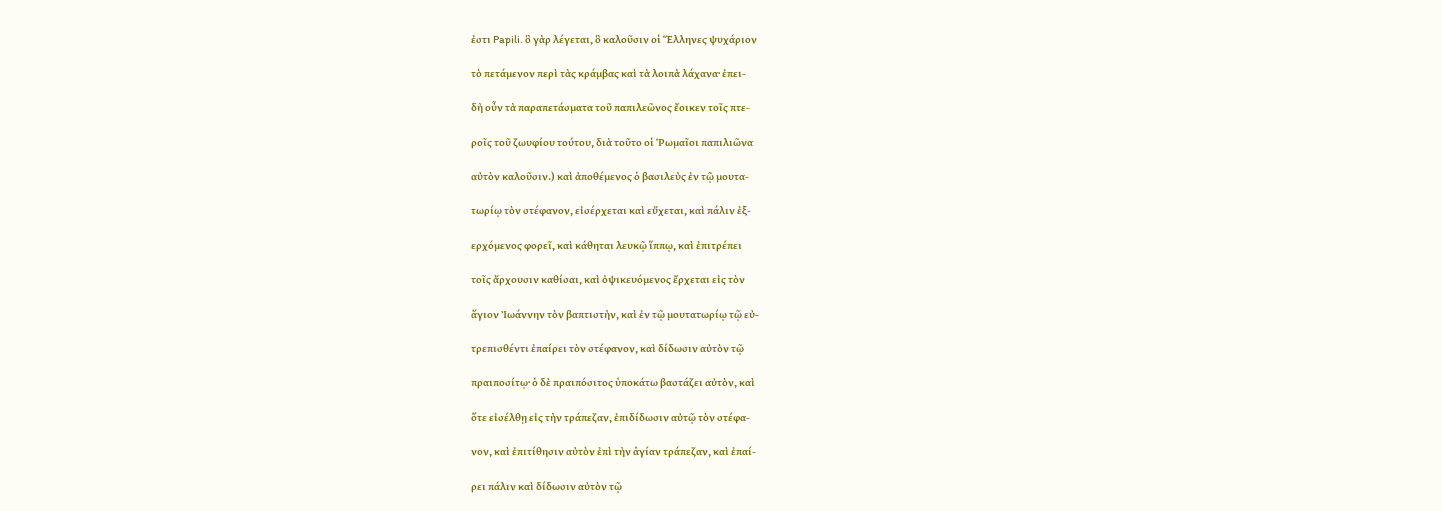ἐστι Papili. ὃ γὰρ λέγεται, ὃ καλοῦσιν οἱ Ἕλληνες ψυχάριον

τὸ πετάμενον περὶ τὰς κράμβας καὶ τὰ λοιπὰ λάχανα· ἐπει-

δὴ οὖν τὰ παραπετάσματα τοῦ παπιλεῶνος ἔοικεν τοῖς πτε-

ροῖς τοῦ ζωυφίου τούτου, διὰ τοῦτο οἱ Ῥωμαῖοι παπιλιῶνα

αὐτὸν καλοῦσιν.) καὶ ἀποθέμενος ὁ βασιλεὺς ἐν τῷ μουτα-

τωρίῳ τὸν στέφανον, εἰσέρχεται καὶ εὔχεται, καὶ πάλιν ἐξ-

ερχόμενος φορεῖ, καὶ κάθηται λευκῷ ἵππῳ, καὶ ἐπιτρέπει

τοῖς ἄρχουσιν καθίσαι, καὶ ὀψικευόμενος ἔρχεται εἰς τὸν

ἅγιον Ἰωάννην τὸν βαπτιστὴν, καὶ ἐν τῷ μουτατωρίῳ τῷ εὐ-

τρεπισθέντι ἐπαίρει τὸν στέφανον, καὶ δίδωσιν αὐτὸν τῷ

πραιποσίτῳ· ὁ δὲ πραιπόσιτος ὑποκάτω βαστάζει αὐτὸν, καὶ

ὅτε εἰσέλθῃ εἰς τὴν τράπεζαν, ἐπιδίδωσιν αὐτῷ τὸν στέφα-

νον, καὶ ἐπιτίθησιν αὐτὸν ἐπὶ τὴν ἁγίαν τράπεζαν, καὶ ἐπαί-

ρει πάλιν καὶ δίδωσιν αὐτὸν τῷ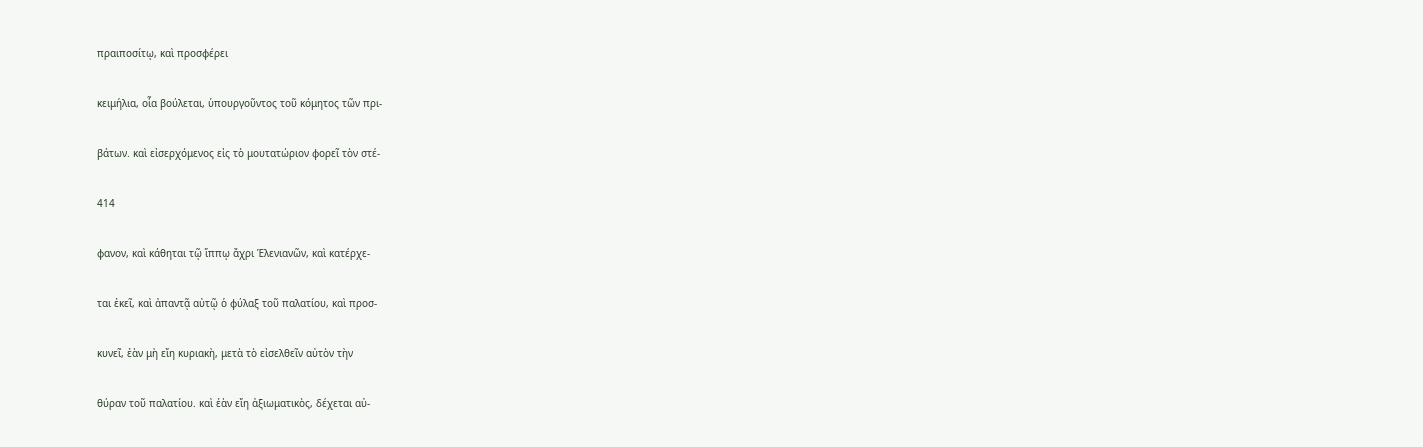πραιποσίτῳ, καὶ προσφέρει

κειμήλια, οἷα βούλεται, ὑπουργοῦντος τοῦ κόμητος τῶν πρι-

βάτων. καὶ εἰσερχόμενος εἰς τὸ μουτατώριον φορεῖ τὸν στέ-

414

φανον, καὶ κάθηται τῷ ἵππῳ ἄχρι Ἑλενιανῶν, καὶ κατέρχε-

ται ἐκεῖ, καὶ ἀπαντᾷ αὐτῷ ὁ φύλαξ τοῦ παλατίου, καὶ προσ-

κυνεῖ, ἐὰν μὴ εἴη κυριακὴ, μετὰ τὸ εἰσελθεῖν αὐτὸν τὴν

θύραν τοῦ παλατίου. καὶ ἐὰν εἴη ἀξιωματικὸς, δέχεται αὐ-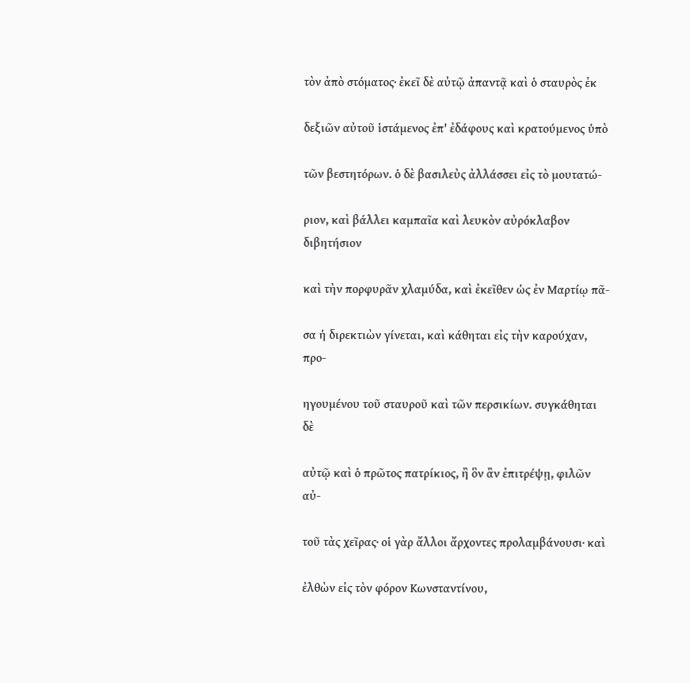τὸν ἀπὸ στόματος· ἐκεῖ δὲ αὐτῷ ἀπαντᾷ καὶ ὁ σταυρὸς ἐκ

δεξιῶν αὐτοῦ ἱστάμενος ἐπ' ἐδάφους καὶ κρατούμενος ὑπὸ

τῶν βεστητόρων. ὁ δὲ βασιλεὺς ἀλλάσσει εἰς τὸ μουτατώ-

ριον, καὶ βάλλει καμπαῖα καὶ λευκὸν αὐρόκλαβον διβητήσιον

καὶ τὴν πορφυρᾶν χλαμύδα, καὶ ἐκεῖθεν ὡς ἐν Μαρτίῳ πᾶ-

σα ἡ διρεκτιὼν γίνεται, καὶ κάθηται εἰς τὴν καρούχαν, προ-

ηγουμένου τοῦ σταυροῦ καὶ τῶν περσικίων. συγκάθηται δὲ

αὐτῷ καὶ ὁ πρῶτος πατρίκιος, ἢ ὃν ἂν ἐπιτρέψῃ, φιλῶν αὐ-

τοῦ τὰς χεῖρας· οἱ γὰρ ἄλλοι ἄρχοντες προλαμβάνουσι· καὶ

ἐλθὼν εἰς τὸν φόρον Κωνσταντίνου,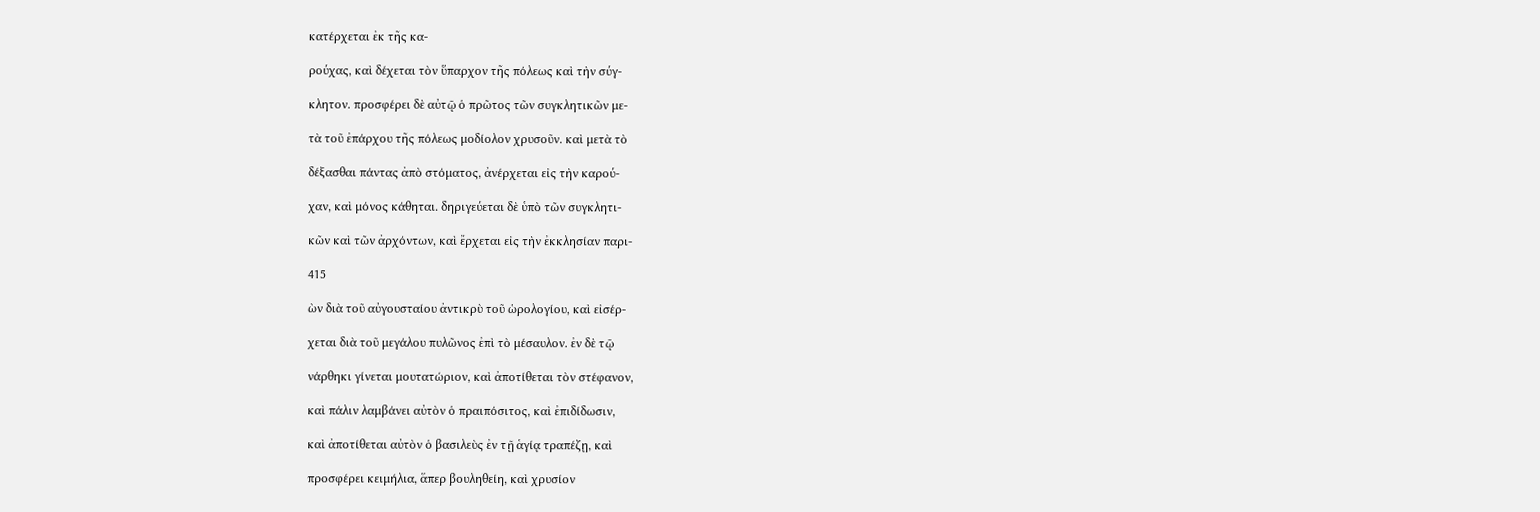κατέρχεται ἐκ τῆς κα-

ρούχας, καὶ δέχεται τὸν ὕπαρχον τῆς πόλεως καὶ τὴν σύγ-

κλητον. προσφέρει δὲ αὐτῷ ὁ πρῶτος τῶν συγκλητικῶν με-

τὰ τοῦ ἐπάρχου τῆς πόλεως μοδίολον χρυσοῦν. καὶ μετὰ τὸ

δέξασθαι πάντας ἀπὸ στόματος, ἀνέρχεται εἰς τὴν καρού-

χαν, καὶ μόνος κάθηται. δηριγεύεται δὲ ὑπὸ τῶν συγκλητι-

κῶν καὶ τῶν ἀρχόντων, καὶ ἔρχεται εἰς τὴν ἐκκλησίαν παρι-

415

ὼν διὰ τοῦ αὐγουσταίου ἀντικρὺ τοῦ ὡρολογίου, καὶ εἰσέρ-

χεται διὰ τοῦ μεγάλου πυλῶνος ἐπὶ τὸ μέσαυλον. ἐν δὲ τῷ

νάρθηκι γίνεται μουτατώριον, καὶ ἀποτίθεται τὸν στέφανον,

καὶ πάλιν λαμβάνει αὐτὸν ὁ πραιπόσιτος, καὶ ἐπιδίδωσιν,

καὶ ἀποτίθεται αὐτὸν ὁ βασιλεὺς ἐν τῇ ἁγίᾳ τραπέζῃ, καὶ

προσφέρει κειμήλια, ἅπερ βουληθείη, καὶ χρυσίον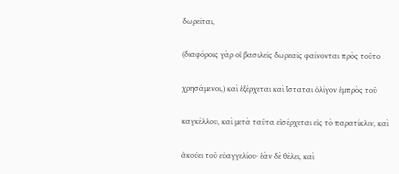δωρεῖται,

(διαφόροις γὰρ οἱ βασιλεῖς δωρεαῖς φαίνονται πρὸς τοῦτο

χρησάμενοι,) καὶ ἐξέρχεται καὶ ἵσταται ὀλίγον ἐμπρὸς τοῦ

καγκέλλου, καὶ μετὰ ταῦτα εἰσέρχεται εἰς τὸ παρατίκλιν, καὶ

ἀκούει τοῦ εὐαγγελίου· ἐὰν δὲ θέλει, καὶ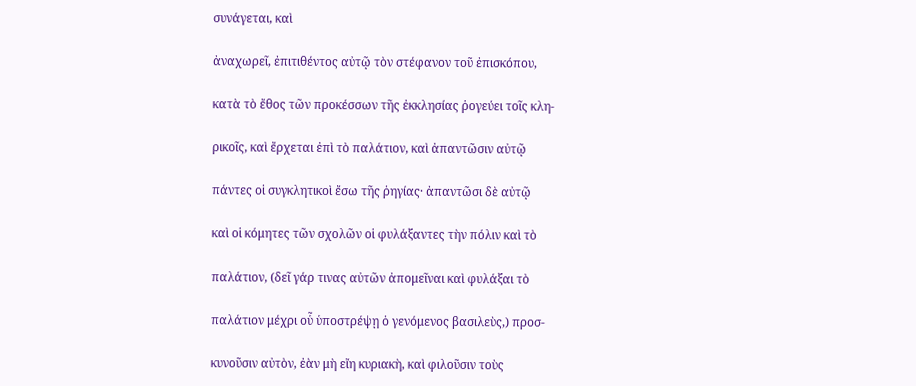συνάγεται, καὶ

ἀναχωρεῖ, ἐπιτιθέντος αὐτῷ τὸν στέφανον τοῦ ἐπισκόπου,

κατὰ τὸ ἔθος τῶν προκέσσων τῆς ἐκκλησίας ῥογεύει τοῖς κλη-

ρικοῖς, καὶ ἔρχεται ἐπὶ τὸ παλάτιον, καὶ ἀπαντῶσιν αὐτῷ

πάντες οἱ συγκλητικοὶ ἔσω τῆς ῥηγίας· ἀπαντῶσι δὲ αὐτῷ

καὶ οἱ κόμητες τῶν σχολῶν οἱ φυλάξαντες τὴν πόλιν καὶ τὸ

παλάτιον, (δεῖ γάρ τινας αὐτῶν ἀπομεῖναι καὶ φυλάξαι τὸ

παλάτιον μέχρι οὗ ὑποστρέψῃ ὁ γενόμενος βασιλεὺς,) προσ-

κυνοῦσιν αὐτὸν, ἐὰν μὴ εἴη κυριακὴ, καὶ φιλοῦσιν τοὺς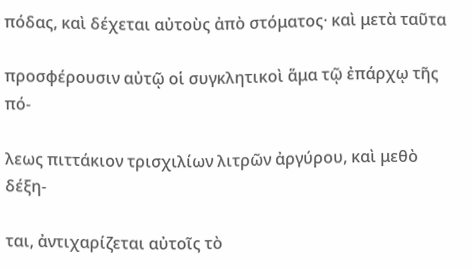πόδας, καὶ δέχεται αὐτοὺς ἀπὸ στόματος· καὶ μετὰ ταῦτα

προσφέρουσιν αὐτῷ οἱ συγκλητικοὶ ἅμα τῷ ἐπάρχῳ τῆς πό-

λεως πιττάκιον τρισχιλίων λιτρῶν ἀργύρου, καὶ μεθὸ δέξη-

ται, ἀντιχαρίζεται αὐτοῖς τὸ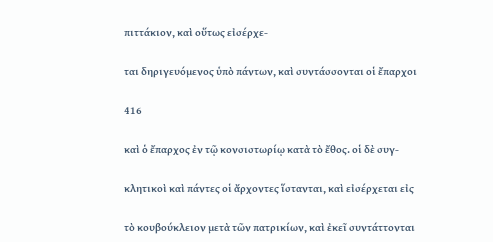πιττάκιον, καὶ οὕτως εἰσέρχε-

ται δηριγευόμενος ὑπὸ πάντων, καὶ συντάσσονται οἱ ἔπαρχοι

416

καὶ ὁ ἔπαρχος ἐν τῷ κονσιστωρίῳ κατὰ τὸ ἔθος. οἱ δὲ συγ-

κλητικοὶ καὶ πάντες οἱ ἄρχοντες ἵστανται, καὶ εἰσέρχεται εἰς

τὸ κουβούκλειον μετὰ τῶν πατρικίων, καὶ ἐκεῖ συντάττονται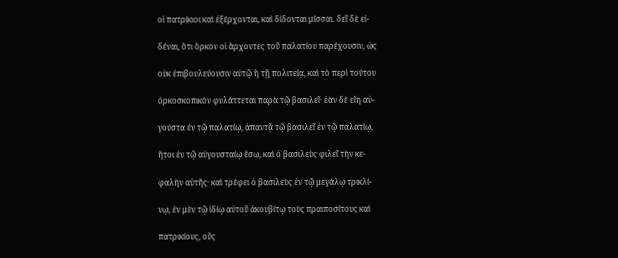οἱ πατρίκιοι καὶ ἐξέρχονται, καὶ δίδονται μίσσαι. δεῖ δὲ εἰ-

δέναι, ὅτι ὅρκον οἱ ἄρχοντες τοῦ παλατίου παρέχουσιν, ὡς

οὐκ ἐπιβουλεύουσιν αὐτῷ ἢ τῇ πολιτείᾳ, καὶ τὸ περὶ τούτου

ὁρκοσκοπικὸν φυλάττεται παρὰ τῷ βασιλεῖ· ἐὰν δὲ εἴη αὐ-

γούστα ἐν τῷ παλατίῳ, ἀπαντᾷ τῷ βασιλεῖ ἐν τῷ παλατίῳ,

ἤτοι ἐν τῷ αὐγουσταίῳ ἔσω, καὶ ὁ βασιλεὺς φιλεῖ τὴν κε-

φαλὴν αὐτῆς· καὶ τρέφει ὁ βασιλεὺς ἐν τῷ μεγάλῳ τρικλί-

νῳ, ἐν μὲν τῷ ἰδίῳ αὐτοῦ ἀκουβίτῳ τοὺς πραιποσίτους καὶ

πατρικίους, οὓς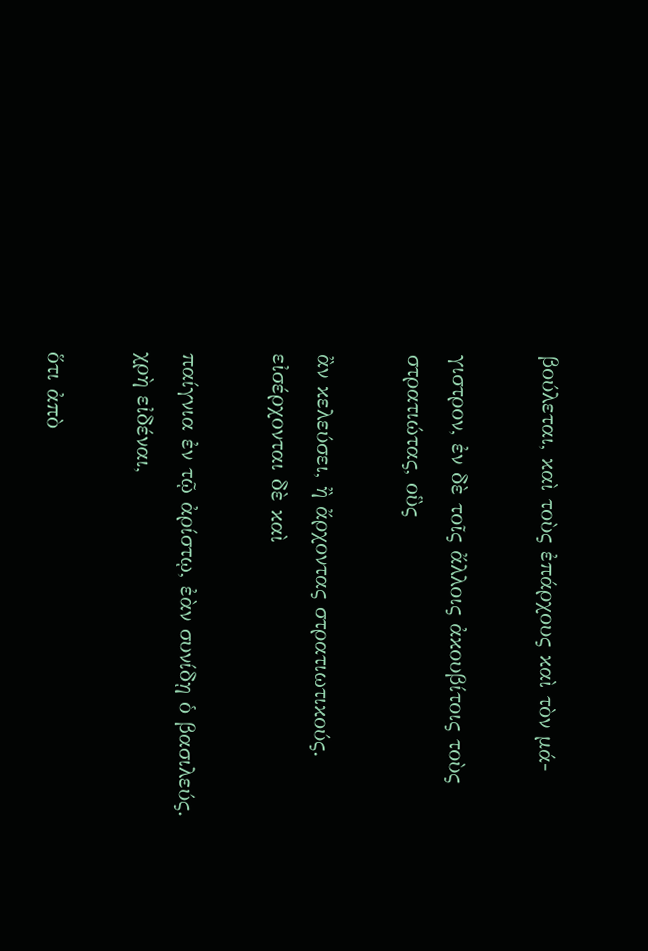βούλεται, καὶ τοὺς ἐπάρχους καὶ τὸν μά-

γιστρον, ἐν δὲ τοῖς ἄλλοις ἀκουβίτοις τοὺς στρατιώτας, οὓς

ἂν κελεύσει, ἢ ἄρχοντας στρατιωτικούς. εἰσέρχονται δὲ καὶ

παίγνια ἐν τῷ ἀρίστῳ, ἐὰν συνίδῃ ὁ βασιλεύς. χρὴ εἰδέναι,

ὅτι ἀπὸ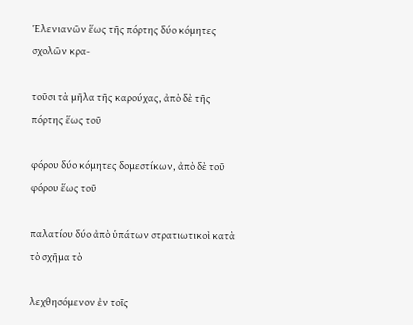Ἑλενιανῶν ἕως τῆς πόρτης δύο κόμητες σχολῶν κρα-

τοῦσι τὰ μῆλα τῆς καρούχας, ἀπὸ δὲ τῆς πόρτης ἕως τοῦ

φόρου δύο κόμητες δομεστίκων, ἀπὸ δὲ τοῦ φόρου ἕως τοῦ

παλατίου δύο ἀπὸ ὑπάτων στρατιωτικοὶ κατὰ τὸ σχῆμα τὸ

λεχθησόμενον ἐν τοῖς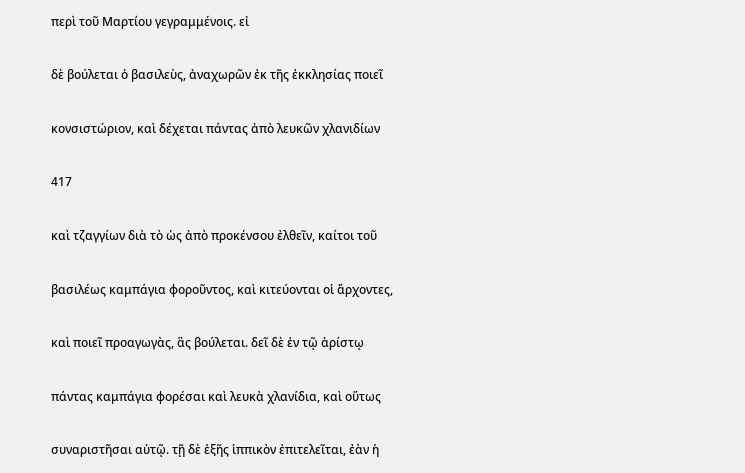περὶ τοῦ Μαρτίου γεγραμμένοις. εἰ

δὲ βούλεται ὁ βασιλεὺς, ἀναχωρῶν ἐκ τῆς ἐκκλησίας ποιεῖ

κονσιστώριον, καὶ δέχεται πάντας ἀπὸ λευκῶν χλανιδίων

417

καὶ τζαγγίων διὰ τὸ ὡς ἀπὸ προκένσου ἐλθεῖν, καίτοι τοῦ

βασιλέως καμπάγια φοροῦντος, καὶ κιτεύονται οἱ ἄρχοντες,

καὶ ποιεῖ προαγωγὰς, ἃς βούλεται. δεῖ δὲ ἐν τῷ ἀρίστῳ

πάντας καμπάγια φορέσαι καὶ λευκὰ χλανίδια, καὶ οὕτως

συναριστῆσαι αὐτῷ. τῇ δὲ ἑξῆς ἱππικὸν ἐπιτελεῖται, ἐὰν ἡ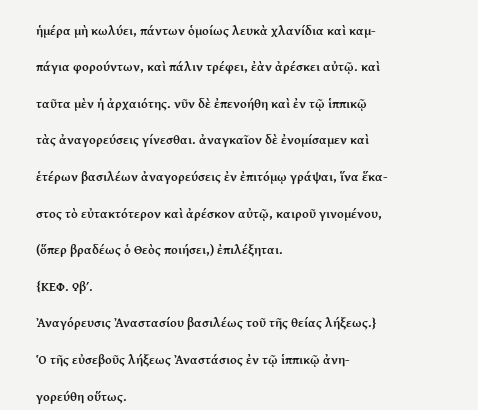ἡμέρα μὴ κωλύει, πάντων ὁμοίως λευκὰ χλανίδια καὶ καμ-

πάγια φορούντων, καὶ πάλιν τρέφει, ἐὰν ἀρέσκει αὐτῷ. καὶ

ταῦτα μὲν ἡ ἀρχαιότης. νῦν δὲ ἐπενοήθη καὶ ἐν τῷ ἱππικῷ

τὰς ἀναγορεύσεις γίνεσθαι. ἀναγκαῖον δὲ ἐνομίσαμεν καὶ

ἑτέρων βασιλέων ἀναγορεύσεις ἐν ἐπιτόμῳ γράψαι, ἵνα ἕκα-

στος τὸ εὐτακτότερον καὶ ἀρέσκον αὐτῷ, καιροῦ γινομένου,

(ὅπερ βραδέως ὁ Θεὸς ποιήσει,) ἐπιλέξηται.

{ΚΕΦ. Ϙβʹ.

Ἀναγόρευσις Ἀναστασίου βασιλέως τοῦ τῆς θείας λήξεως.}

Ὁ τῆς εὐσεβοῦς λήξεως Ἀναστάσιος ἐν τῷ ἱππικῷ ἀνη-

γορεύθη οὕτως.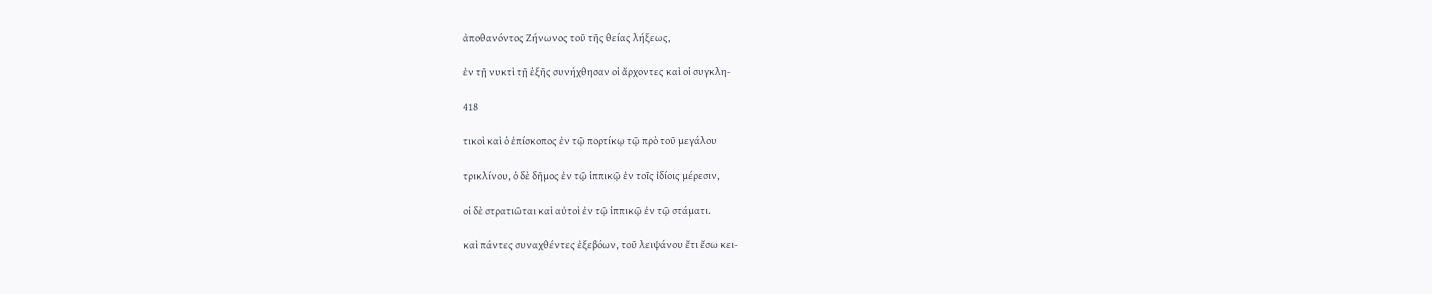ἀποθανόντος Ζήνωνος τοῦ τῆς θείας λήξεως,

ἐν τῇ νυκτὶ τῇ ἑξῆς συνήχθησαν οἱ ἄρχοντες καὶ οἱ συγκλη-

418

τικοὶ καὶ ὁ ἐπίσκοπος ἐν τῷ πορτίκῳ τῷ πρὸ τοῦ μεγάλου

τρικλίνου, ὁ δὲ δῆμος ἐν τῷ ἱππικῷ ἐν τοῖς ἰδίοις μέρεσιν,

οἱ δὲ στρατιῶται καὶ αὐτοὶ ἐν τῷ ἱππικῷ ἐν τῷ στάματι.

καὶ πάντες συναχθέντες ἐξεβόων, τοῦ λειψάνου ἔτι ἔσω κει-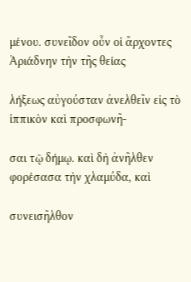μένου. συνεῖδον οὖν οἱ ἄρχοντες Ἀριάδνην τὴν τῆς θείας

λήξεως αὐγούσταν ἀνελθεῖν εἰς τὸ ἱππικὸν καὶ προσφωνῆ-

σαι τῷ δήμῳ. καὶ δὴ ἀνῆλθεν φορέσασα τὴν χλαμύδα, καὶ

συνεισῆλθον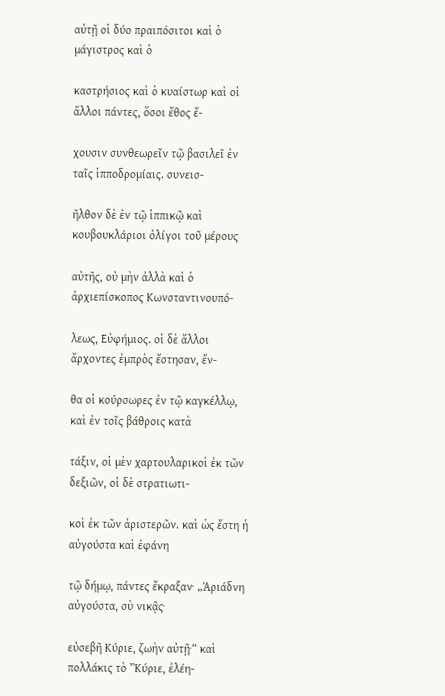αὐτῇ οἱ δύο πραιπόσιτοι καὶ ὁ μάγιστρος καὶ ὁ

καστρήσιος καὶ ὁ κυαίστωρ καὶ οἱ ἄλλοι πάντες, ὅσοι ἔθος ἔ-

χουσιν συνθεωρεῖν τῷ βασιλεῖ ἐν ταῖς ἱπποδρομίαις. συνεισ-

ῆλθον δὲ ἐν τῷ ἱππικῷ καὶ κουβουκλάριοι ὀλίγοι τοῦ μέρους

αὐτῆς, οὐ μὴν ἀλλὰ καὶ ὁ ἀρχιεπίσκοπος Κωνσταντινουπό-

λεως, Εὐφήμιος. οἱ δὲ ἄλλοι ἄρχοντες ἐμπρὸς ἔστησαν, ἔν-

θα οἱ κούρσωρες ἐν τῷ καγκέλλῳ, καὶ ἐν τοῖς βάθροις κατὰ

τάξιν, οἱ μὲν χαρτουλαρικοὶ ἐκ τῶν δεξιῶν, οἱ δὲ στρατιωτι-

κοὶ ἐκ τῶν ἀριστερῶν. καὶ ὡς ἔστη ἡ αὐγούστα καὶ ἐφάνη

τῷ δήμῳ, πάντες ἔκραξαν· „Ἀριάδνη αὐγούστα, σὺ νικᾷς·

εὐσεβῆ Κύριε, ζωὴν αὐτῇ·“ καὶ πολλάκις τὸ ”Κύριε, ἐλέη-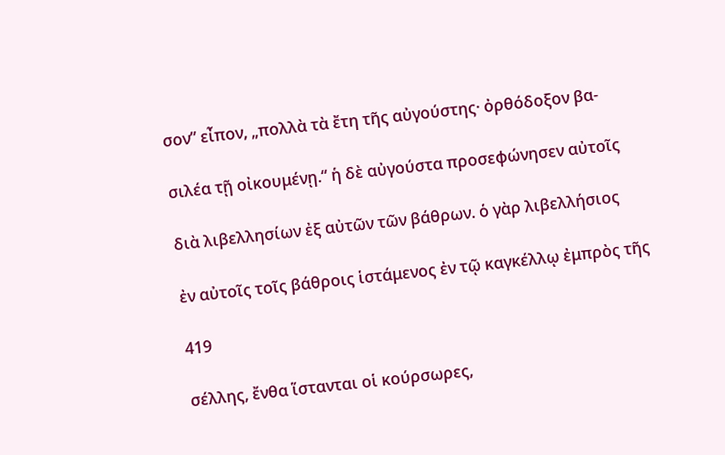σον” εἶπον, „πολλὰ τὰ ἔτη τῆς αὐγούστης· ὀρθόδοξον βα-

σιλέα τῇ οἰκουμένῃ.“ ἡ δὲ αὐγούστα προσεφώνησεν αὐτοῖς

διὰ λιβελλησίων ἐξ αὐτῶν τῶν βάθρων. ὁ γὰρ λιβελλήσιος

ἐν αὐτοῖς τοῖς βάθροις ἱστάμενος ἐν τῷ καγκέλλῳ ἐμπρὸς τῆς

419

σέλλης, ἔνθα ἵστανται οἱ κούρσωρες,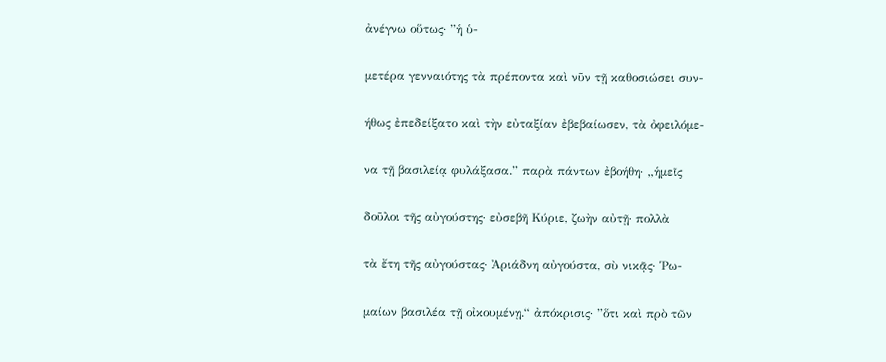ἀνέγνω οὕτως· ”ἡ ὑ-

μετέρα γενναιότης τὰ πρέποντα καὶ νῦν τῇ καθοσιώσει συν-

ήθως ἐπεδείξατο καὶ τὴν εὐταξίαν ἐβεβαίωσεν, τὰ ὀφειλόμε-

να τῇ βασιλείᾳ φυλάξασα.” παρὰ πάντων ἐβοήθη· „ἡμεῖς

δοῦλοι τῆς αὐγούστης· εὐσεβῆ Κύριε, ζωὴν αὐτῇ· πολλὰ

τὰ ἔτη τῆς αὐγούστας· Ἀριάδνη αὐγούστα, σὺ νικᾷς· Ῥω-

μαίων βασιλέα τῇ οἰκουμένῃ.“ ἀπόκρισις· ”ὅτι καὶ πρὸ τῶν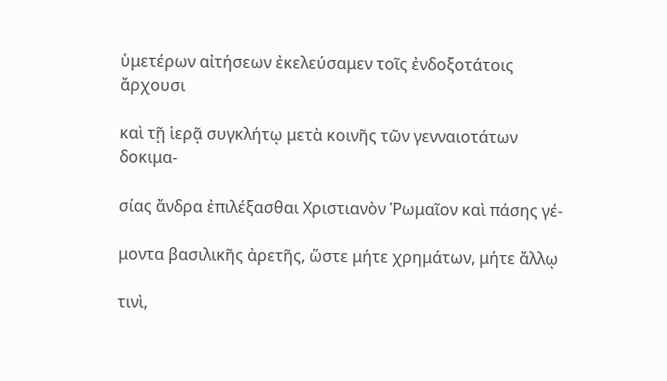ὑμετέρων αἰτήσεων ἐκελεύσαμεν τοῖς ἐνδοξοτάτοις ἄρχουσι

καὶ τῇ ἱερᾷ συγκλήτῳ μετὰ κοινῆς τῶν γενναιοτάτων δοκιμα-

σίας ἄνδρα ἐπιλέξασθαι Χριστιανὸν Ῥωμαῖον καὶ πάσης γέ-

μοντα βασιλικῆς ἀρετῆς, ὥστε μήτε χρημάτων, μήτε ἄλλῳ

τινὶ,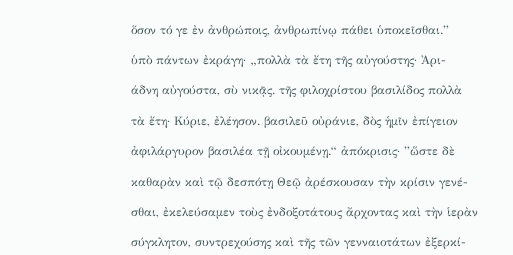ὅσον τό γε ἐν ἀνθρώποις, ἀνθρωπίνῳ πάθει ὑποκεῖσθαι.”

ὑπὸ πάντων ἐκράγη· „πολλὰ τὰ ἔτη τῆς αὐγούστης· Ἀρι-

άδνη αὐγούστα, σὺ νικᾷς. τῆς φιλοχρίστου βασιλίδος πολλὰ

τὰ ἔτη· Κύριε, ἐλέησον. βασιλεῦ οὐράνιε, δὸς ἡμῖν ἐπίγειον

ἀφιλάργυρον βασιλέα τῇ οἰκουμένῃ.“ ἀπόκρισις· ”ὥστε δὲ

καθαρὰν καὶ τῷ δεσπότῃ Θεῷ ἀρέσκουσαν τὴν κρίσιν γενέ-

σθαι, ἐκελεύσαμεν τοὺς ἐνδοξοτάτους ἄρχοντας καὶ τὴν ἱερὰν

σύγκλητον, συντρεχούσης καὶ τῆς τῶν γενναιοτάτων ἐξερκί-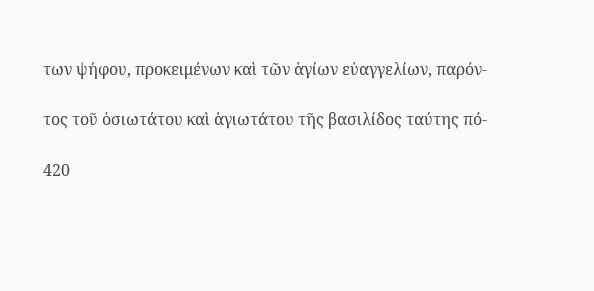των ψήφου, προκειμένων καὶ τῶν ἁγίων εὐαγγελίων, παρόν-

τος τοῦ ὁσιωτάτου καὶ ἁγιωτάτου τῆς βασιλίδος ταύτης πό-

420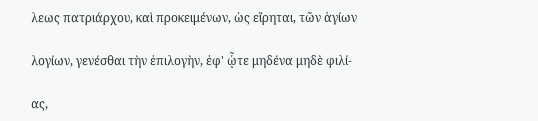λεως πατριάρχου, καὶ προκειμένων, ὡς εἴρηται, τῶν ἁγίων

λογίων, γενέσθαι τὴν ἐπιλογὴν, ἐφ' ᾧτε μηδένα μηδὲ φιλί-

ας,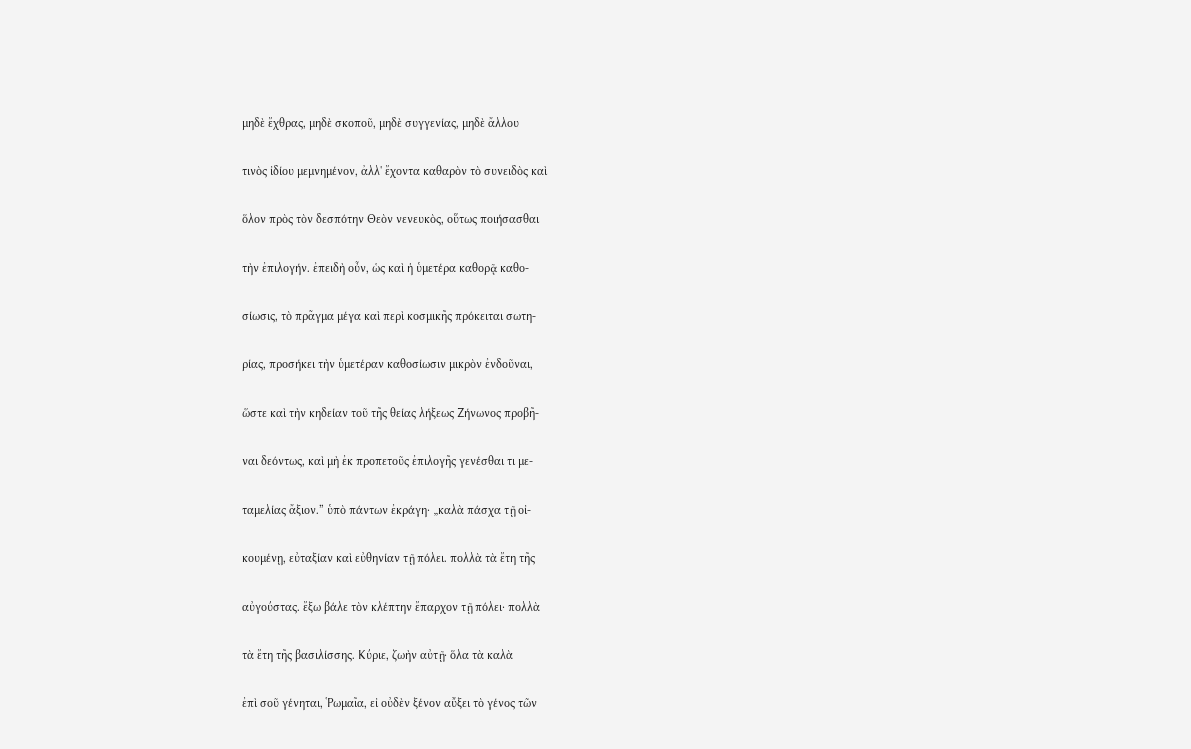μηδὲ ἔχθρας, μηδὲ σκοποῦ, μηδὲ συγγενίας, μηδὲ ἄλλου

τινὸς ἰδίου μεμνημένον, ἀλλ' ἔχοντα καθαρὸν τὸ συνειδὸς καὶ

ὅλον πρὸς τὸν δεσπότην Θεὸν νενευκὸς, οὕτως ποιήσασθαι

τὴν ἐπιλογήν. ἐπειδὴ οὖν, ὡς καὶ ἡ ὑμετέρα καθορᾷ καθο-

σίωσις, τὸ πρᾶγμα μέγα καὶ περὶ κοσμικῆς πρόκειται σωτη-

ρίας, προσήκει τὴν ὑμετέραν καθοσίωσιν μικρὸν ἐνδοῦναι,

ὥστε καὶ τὴν κηδείαν τοῦ τῆς θείας λήξεως Ζήνωνος προβῆ-

ναι δεόντως, καὶ μὴ ἐκ προπετοῦς ἐπιλογῆς γενέσθαι τι με-

ταμελίας ἄξιον.” ὑπὸ πάντων ἐκράγη· „καλὰ πάσχα τῇ οἰ-

κουμένῃ, εὐταξίαν καὶ εὐθηνίαν τῇ πόλει. πολλὰ τὰ ἔτη τῆς

αὐγούστας. ἔξω βάλε τὸν κλέπτην ἔπαρχον τῇ πόλει· πολλὰ

τὰ ἔτη τῆς βασιλίσσης. Κύριε, ζωὴν αὐτῇ· ὅλα τὰ καλὰ

ἐπὶ σοῦ γένηται, Ῥωμαῖα, εἰ οὐδὲν ξένον αὔξει τὸ γένος τῶν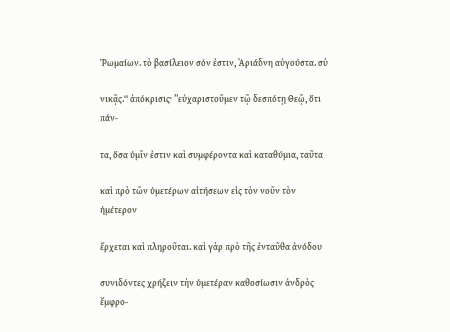Ῥωμαίων. τὸ βασίλειον σόν ἐστιν, Ἀριάδνη αὐγούστα. σὺ

νικᾷς.“ ἀπόκρισις· ”εὐχαριστοῦμεν τῷ δεσπότῃ Θεῷ, ὅτι πάν-

τα, ὅσα ὑμῖν ἐστιν καὶ συμφέροντα καὶ καταθύμια, ταῦτα

καὶ πρὸ τῶν ὑμετέρων αἰτήσεων εἰς τὸν νοῦν τὸν ἡμέτερον

ἔρχεται καὶ πληροῦται. καὶ γὰρ πρὸ τῆς ἐνταῦθα ἀνόδου

συνιδόντες χρήζειν τὴν ὑμετέραν καθοσίωσιν ἀνδρὸς ἔμφρο-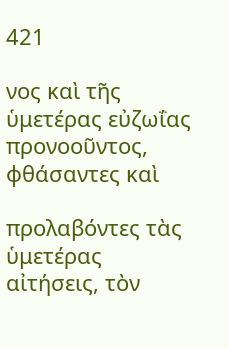421

νος καὶ τῆς ὑμετέρας εὐζωΐας προνοοῦντος, φθάσαντες καὶ

προλαβόντες τὰς ὑμετέρας αἰτήσεις, τὸν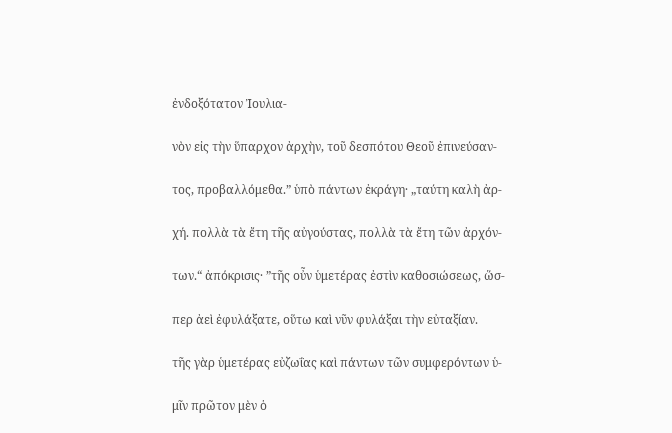ἐνδοξότατον Ἰουλια-

νὸν εἰς τὴν ὕπαρχον ἀρχὴν, τοῦ δεσπότου Θεοῦ ἐπινεύσαν-

τος, προβαλλόμεθα.” ὑπὸ πάντων ἐκράγη· „ταύτη καλὴ ἀρ-

χή. πολλὰ τὰ ἔτη τῆς αὐγούστας, πολλὰ τὰ ἔτη τῶν ἀρχόν-

των.“ ἀπόκρισις· ”τῆς οὖν ὑμετέρας ἐστὶν καθοσιώσεως, ὥσ-

περ ἀεὶ ἐφυλάξατε, οὕτω καὶ νῦν φυλάξαι τὴν εὐταξίαν.

τῆς γὰρ ὑμετέρας εὐζωΐας καὶ πάντων τῶν συμφερόντων ὑ-

μῖν πρῶτον μὲν ὁ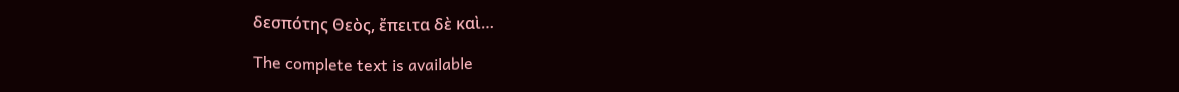δεσπότης Θεὸς, ἔπειτα δὲ καὶ…

The complete text is available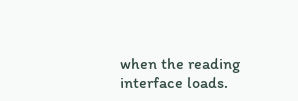when the reading interface loads.